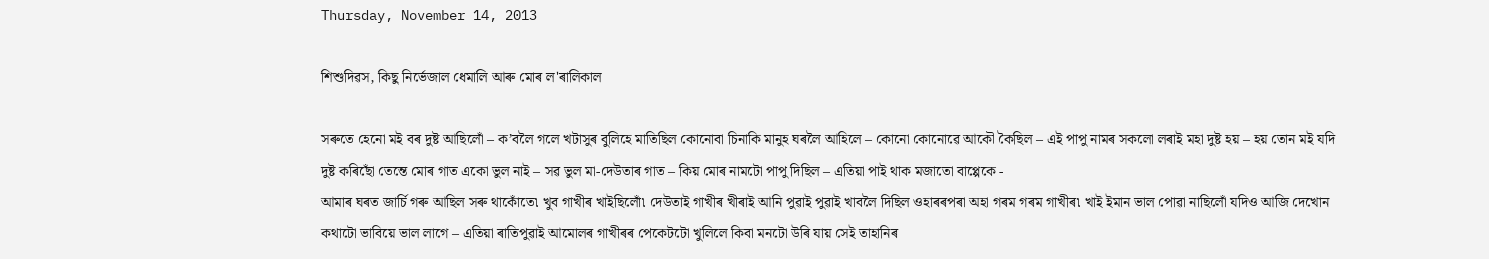Thursday, November 14, 2013

শিশুদিৱস, কিছু নিৰ্ভেজাল ধেমালি আৰু মোৰ ল'ৰালিকাল

সৰুতে হেনো মই বৰ দুষ্ট আছিলোঁ – ক’বলৈ গলে খটাসুৰ বুলিহে মাতিছিল কোনোবা চিনাকি মানুহ ঘৰলৈ আহিলে – কোনো কোনোৱে আকৌ কৈছিল – এই পাপু নামৰ সকলো লৰাই মহা দুষ্ট হয় – হয় তোন মই যদি দুষ্ট কৰিছোঁ তেন্তে মোৰ গাত একো ভুল নাই – সৱ ভুল মা-দেউতাৰ গাত – কিয় মোৰ নামটো পাপু দিছিল – এতিয়া পাই থাক মজাতো বাপ্পেকে -
আমাৰ ঘৰত জাৰ্চি গৰু আছিল সৰু থাকোঁতে৷ খুব গাখীৰ খাইছিলোঁ৷ দেউতাই গাখীৰ খীৰাই আনি পুৱাই পুৱাই খাবলৈ দিছিল ওহাৰৰপৰা অহা গৰম গৰম গাখীৰ৷ খাই ইমান ভাল পোৱা নাছিলোঁ যদিও আজি দেখোন কথাটো ভাবিয়ে ভাল লাগে – এতিয়া ৰাতিপুৱাই আমোলৰ গাখীৰৰ পেকেটটো খুলিলে কিবা মনটো উৰি যায় সেই তাহানিৰ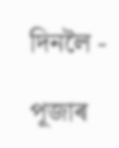দিনলৈ -

পূজাৰ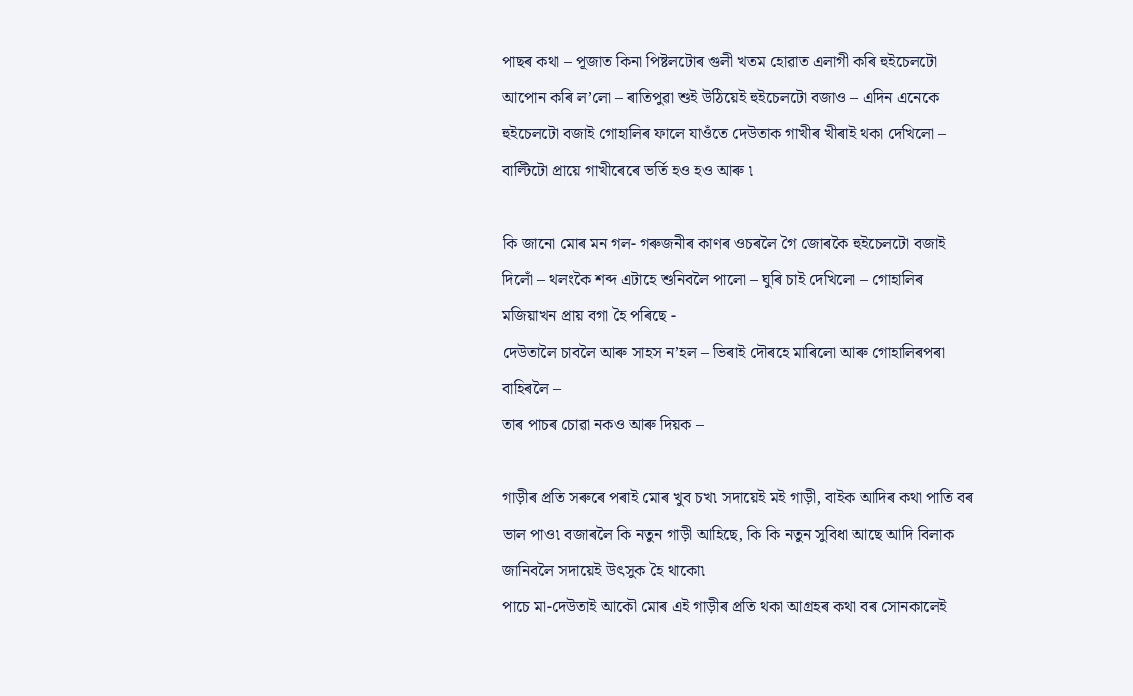পাছৰ কথা – পূজাত কিনা পিষ্টলটোৰ গুলী খতম হোৱাত এলাগী কৰি হুইচেলটো আপোন কৰি ল’লো – ৰাতিপুৱা শুই উঠিয়েই হুইচেলটো বজাও – এদিন এনেকে হুইচেলটো বজাই গোহালিৰ ফালে যাওঁতে দেউতাক গাখীৰ খীৰাই থকা দেখিলো – বাল্টিটো প্ৰায়ে গাখীৰেৰে ভৰ্তি হও হও আৰু ৷

কি জানো মোৰ মন গল- গৰুজনীৰ কাণৰ ওচৰলৈ গৈ জোৰকৈ হুইচেলটো বজাই দিলোঁ – থলংকৈ শব্দ এটাহে শুনিবলৈ পালো – ঘুৰি চাই দেখিলো – গোহালিৰ মজিয়াখন প্ৰায় বগা হৈ পৰিছে -
দেউতালৈ চাবলৈ আৰু সাহস ন’হল – ভিৰাই দৌৰহে মাৰিলো আৰু গোহালিৰপৰা বাহিৰলৈ –
তাৰ পাচৰ চোৱা নকও আৰু দিয়ক –

গাড়ীৰ প্ৰতি সৰুৰে পৰাই মোৰ খুব চখ৷ সদায়েই মই গাড়ী, বাইক আদিৰ কথা পাতি বৰ ভাল পাও৷ বজাৰলৈ কি নতুন গাড়ী আহিছে, কি কি নতুন সুবিধা আছে আদি বিলাক জানিবলৈ সদায়েই উৎসুক হৈ থাকো৷
পাচে মা-দেউতাই আকৌ মোৰ এই গাড়ীৰ প্ৰতি থকা আগ্ৰহৰ কথা বৰ সোনকালেই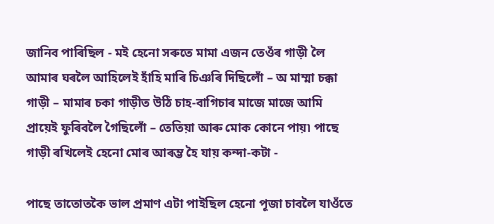জানিব পাৰিছিল - মই হেনো সৰুতে মামা এজন তেওঁৰ গাড়ী লৈ আমাৰ ঘৰলৈ আহিলেই হাঁহি মাৰি চিঞৰি দিছিলোঁ – অ মাম্মা চক্কা গাড়ী – মামাৰ চকা গাড়ীত উঠি চাহ-বাগিচাৰ মাজে মাজে আমি প্ৰায়েই ফুৰিবলৈ গৈছিলোঁ – তেতিয়া আৰু মোক কোনে পায়৷ পাছে গাড়ী ৰখিলেই হেনো মোৰ আৰম্ভ হৈ যায় কন্দা-কটা -

পাছে তাতোতকৈ ভাল প্ৰমাণ এটা পাইছিল হেনো পূজা চাবলৈ যাওঁতে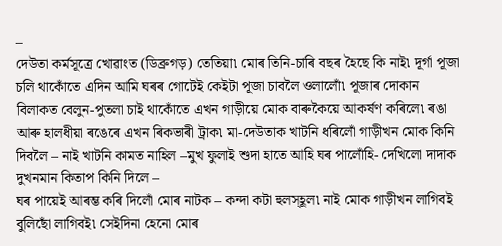–
দেউতা কৰ্মসূত্ৰে খোৱাংত (ডিব্ৰুগড়) তেতিয়া৷ মোৰ তিনি-চাৰি বছৰ হৈছে কি নাই৷ দূৰ্গা পূজা চলি থাকোঁতে এদিন আমি ঘৰৰ গোটেই কেইটা পূজা চাবলৈ ওলালোঁ৷ পূজাৰ দোকান বিলাকত বেলুন-পুতলা চাই থাকোঁতে এখন গাড়ীয়ে মোক বাৰুকৈয়ে আকৰ্ষণ কৰিলে৷ ৰঙা আৰু হালধীয়া ৰঙেৰে এখন ৰিকভাৰী ট্ৰাক৷ মা-দেউতাক খাটনি ধৰিলোঁ গাড়ীখন মোক কিনি দিবলৈ – নাই খাটনি কামত নাহিল –মুখ ফুলাই শুদা হাতে আহি ঘৰ পালোঁহি- দেখিলো দাদাক দুখনমান কিতাপ কিনি দিলে –
ঘৰ পায়েই আৰম্ভ কৰি দিলোঁ মোৰ নাটক – কন্দা কটা হুলস্হূল৷ নাই মোক গাড়ীখন লাগিবই বুলিছোঁ লাগিবই৷ সেইদিনা হেনো মোৰ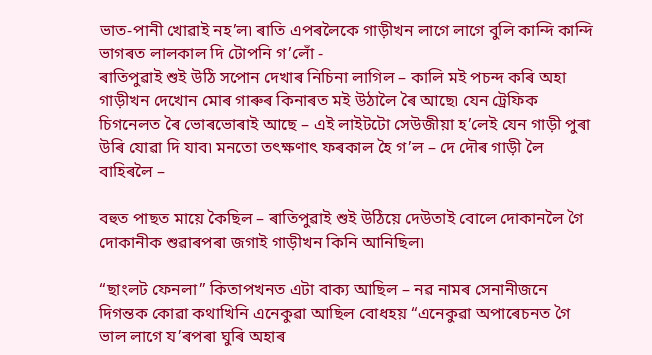ভাত-পানী খোৱাই নহ’ল৷ ৰাতি এপৰলৈকে গাড়ীখন লাগে লাগে বুলি কান্দি কান্দি ভাগৰত লালকাল দি টোপনি গ’লোঁ -
ৰাতিপুৱাই শুই উঠি সপোন দেখাৰ নিচিনা লাগিল – কালি মই পচন্দ কৰি অহা গাড়ীখন দেখোন মোৰ গাৰুৰ কিনাৰত মই উঠালৈ ৰৈ আছে৷ যেন ট্ৰেফিক চিগনেলত ৰৈ ভোৰভোৰাই আছে – এই লাইটটো সেউজীয়া হ’লেই যেন গাড়ী পুৰা উৰি যোৱা দি যাব৷ মনতো তৎক্ষণাৎ ফৰকাল হৈ গ’ল – দে দৌৰ গাড়ী লৈ বাহিৰলৈ –

বহুত পাছত মায়ে কৈছিল – ৰাতিপুৱাই শুই উঠিয়ে দেউতাই বোলে দোকানলৈ গৈ দোকানীক শুৱাৰপৰা জগাই গাড়ীখন কিনি আনিছিল৷

“ছাংলট ফেনলা” কিতাপখনত এটা বাক্য আছিল – নৱ নামৰ সেনানীজনে দিগন্তক কোৱা কথাখিনি এনেকুৱা আছিল বোধহয় “এনেকুৱা অপাৰেচনত গৈ ভাল লাগে য’ৰপৰা ঘুৰি অহাৰ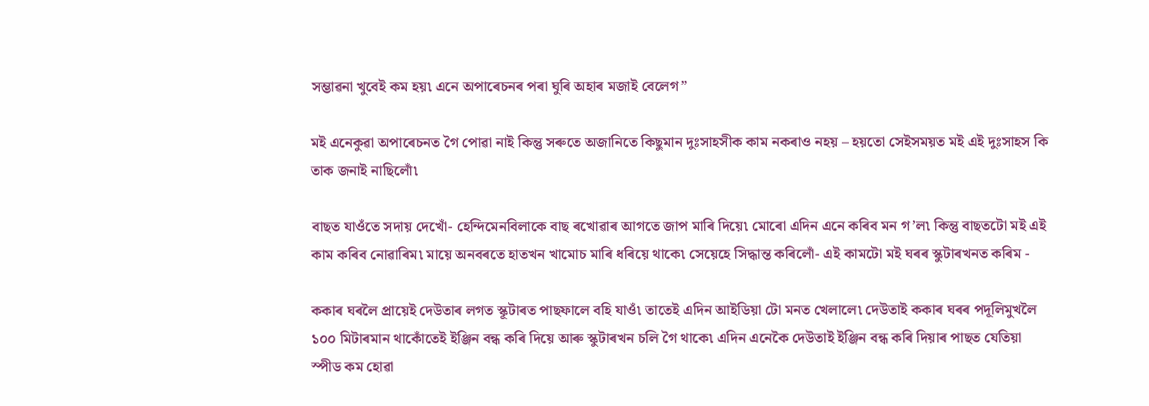সম্ভাৱনা খুবেই কম হয়৷ এনে অপাৰেচনৰ পৰা ঘুৰি অহাৰ মজাই বেলেগ”

মই এনেকুৱা অপাৰেচনত গৈ পোৱা নাই কিন্তু সৰুতে অজানিতে কিছুমান দুঃসাহসীক কাম নকৰাও নহয় – হয়তো সেইসময়ত মই এই দুঃসাহস কি তাক জনাই নাছিলোঁ৷

বাছত যাওঁতে সদায় দেখোঁ- হেন্দিমেনবিলাকে বাছ ৰখোৱাৰ আগতে জাপ মাৰি দিয়ে৷ মোৰো এদিন এনে কৰিব মন গ’ল৷ কিন্তু বাছতটো মই এই কাম কৰিব নোৱাৰিম৷ মায়ে অনবৰতে হাতখন খামোচ মাৰি ধৰিয়ে থাকে৷ সেয়েহে সিদ্ধান্ত কৰিলোঁ- এই কামটো মই ঘৰৰ স্কুটাৰখনত কৰিম -

ককাৰ ঘৰলৈ প্ৰায়েই দেউতাৰ লগত স্কূটাৰত পাছফালে বহি যাওঁ৷ তাতেই এদিন আইডিয়া টো মনত খেলালে৷ দেউতাই ককাৰ ঘৰৰ পদূলিমুখলৈ ১০০ মিটাৰমান থাকোঁতেই ইঞ্জিন বন্ধ কৰি দিয়ে আৰু স্কুটাৰখন চলি গৈ থাকে৷ এদিন এনেকৈ দেউতাই ইঞ্জিন বন্ধ কৰি দিয়াৰ পাছত যেতিয়া স্পীড কম হোৱা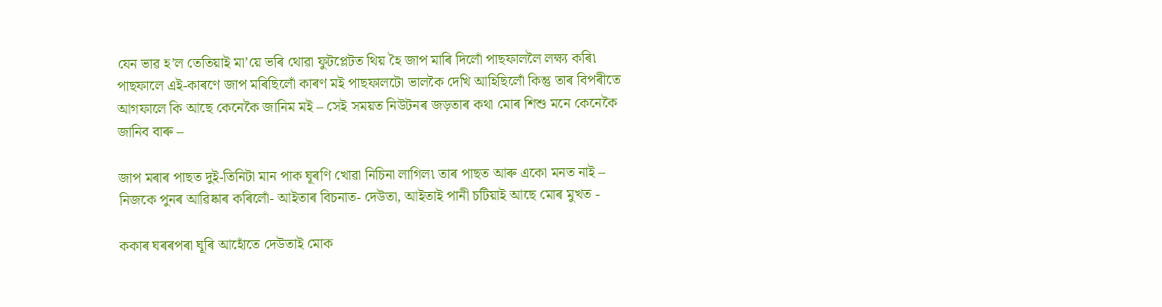যেন ভাৱ হ’ল তেতিয়াই মা’য়ে ভৰি থোৱা ফুটপ্লেটত থিয় হৈ জাপ মাৰি দিলোঁ পাছফাললৈ লক্ষ্য কৰি৷ পাছফালে এই-কাৰণে জাপ মৰিছিলোঁ কাৰণ মই পাছফালটো ভালকৈ দেখি আহিছিলোঁ কিন্তু তাৰ বিপৰীতে আগফালে কি আছে কেনেকৈ জানিম মই – সেই সময়ত নিউটনৰ জড়তাৰ কথা মোৰ শিশু মনে কেনেকৈ জানিব বাৰু –

জাপ মৰাৰ পাছত দুই-তিনিটা মান পাক ঘূৰণি খোৱা নিচিনা লাগিল৷ তাৰ পাছত আৰু একো মনত নাই – নিজকে পুনৰ আৱিষ্কাৰ কৰিলোঁ- আইতাৰ বিচনাত- দেউতা, আইতাই পানী চটিয়াই আছে মোৰ মুখত -

ককাৰ ঘৰৰপৰা ঘূৰি আহোঁতে দেউতাই মোক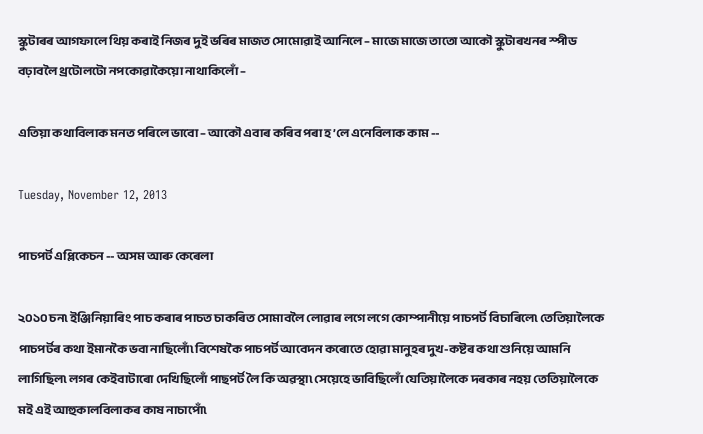স্কুটাৰৰ আগফালে থিয় কৰাই নিজৰ দুই ভৰিৰ মাজত সোমোৱাই আনিলে – মাজে মাজে তাতো আকৌ স্কুটাৰখনৰ স্পীড বঢ়াবলৈ থ্ৰটোলটো নপকোৱাকৈয়ো নাথাকিলোঁ –

এতিয়া কথাবিলাক মনত পৰিলে ভাবো – আকৌ এবাৰ কৰিব পৰা হ’লে এনেবিলাক কাম --

Tuesday, November 12, 2013

পাচপৰ্ট এপ্লিকেচন -- অসম আৰু কেৰেলা

২০১০ চন৷ ইঞ্জিনিয়াৰিং পাচ কৰাৰ পাচত চাকৰিত সোমাবলৈ লোৱাৰ লগে লগে কোম্পানীয়ে পাচপৰ্ট বিচাৰিলে৷ তেতিয়ালৈকে পাচপৰ্টৰ কথা ইমানকৈ ভবা নাছিলোঁ৷ বিশেষকৈ পাচপৰ্ট আবেদন কৰোতে হোৱা মানুহৰ দুখ-কষ্টৰ কথা শুনিয়ে আমনি লাগিছিল৷ লগৰ কেইবাটাৰো দেখিছিলোঁ পাছপৰ্ট লৈ কি অৱস্থা৷ সেয়েহে ভাবিছিলোঁ যেতিয়ালৈকে দৰকাৰ নহয় তেতিয়ালৈকে মই এই আহুকালবিলাকৰ কাষ নাচাপোঁ৷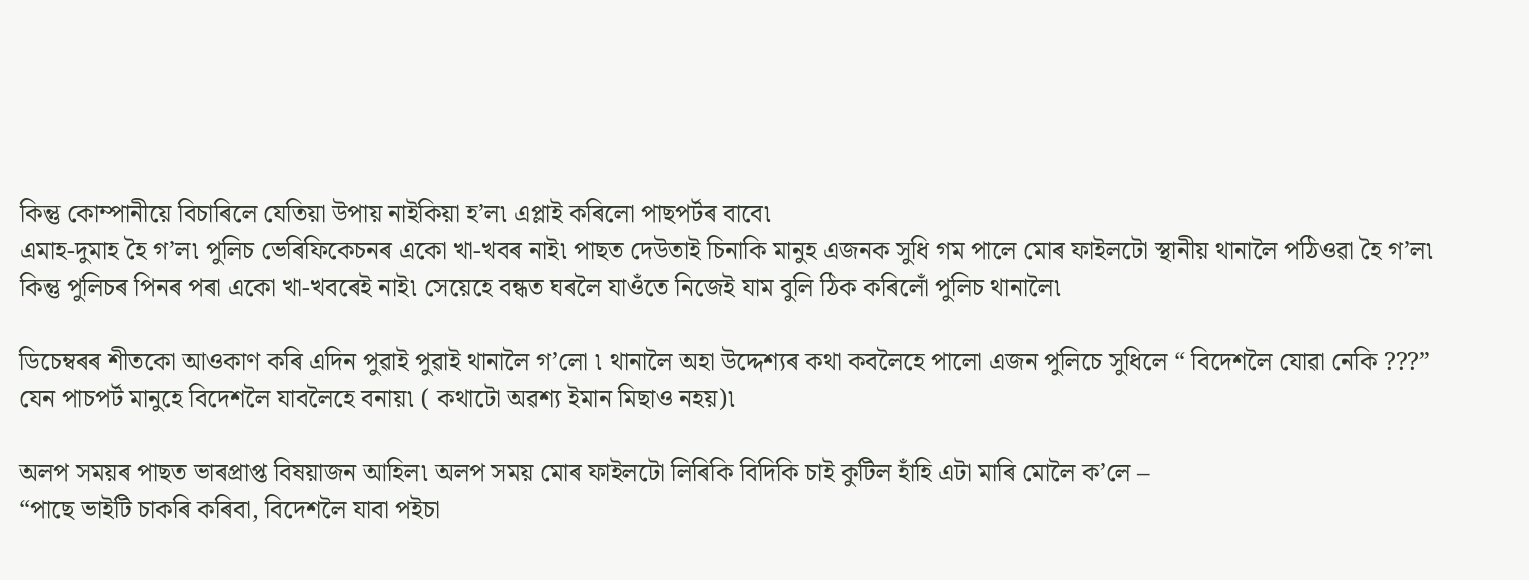কিন্তু কোম্পানীয়ে বিচাৰিলে যেতিয়া উপায় নাইকিয়া হ’ল৷ এপ্লাই কৰিলো পাছপৰ্টৰ বাবে৷
এমাহ-দুমাহ হৈ গ’ল৷ পুলিচ ভেৰিফিকেচনৰ একো খা-খবৰ নাই৷ পাছত দেউতাই চিনাকি মানুহ এজনক সুধি গম পালে মোৰ ফাইলটো স্থানীয় থানালৈ পঠিওৱা হৈ গ’ল৷ কিন্তু পুলিচৰ পিনৰ পৰা একো খা-খবৰেই নাই৷ সেয়েহে বন্ধত ঘৰলৈ যাওঁতে নিজেই যাম বুলি ঠিক কৰিলোঁ পুলিচ থানালৈ৷

ডিচেম্বৰৰ শীতকো আওকাণ কৰি এদিন পুৱাই পুৱাই থানালৈ গ’লো ৷ থানালৈ অহা উদ্দেশ্যৰ কথা কবলৈহে পালো এজন পুলিচে সুধিলে “ বিদেশলৈ যোৱা নেকি ???” যেন পাচপৰ্ট মানুহে বিদেশলৈ যাবলৈহে বনায়৷ ( কথাটো অৱশ্য ইমান মিছাও নহয়)৷

অলপ সময়ৰ পাছত ভাৰপ্ৰাপ্ত বিষয়াজন আহিল৷ অলপ সময় মোৰ ফাইলটো লিৰিকি বিদিকি চাই কুটিল হাঁহি এটা মাৰি মোলৈ ক’লে –
“পাছে ভাইটি চাকৰি কৰিবা, বিদেশলৈ যাবা পইচা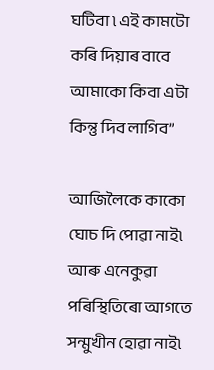ঘটিবা ৷ এই কামটো কৰি দিয়াৰ বাবে আমাকো কিবা এটা কিন্তু দিব লাগিব”

আজিলৈকে কাকো ঘোচ দি পোৱা নাই৷ আৰু এনেকুৱা পৰিস্থিতিৰো আগতে সন্মুখীন হোৱা নাই৷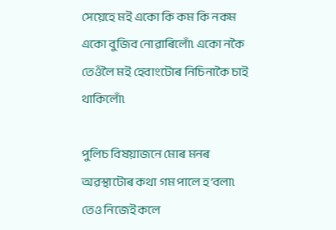সেয়েহে মই একো কি কম কি নকম একো বুজিব নোৱাৰিলোঁ৷ একো নকৈ তেওঁলৈ মই হেবাংটোৰ নিচিনাকৈ চাই থাকিলোঁ৷

পুলিচ বিষয়াজনে মোৰ মনৰ অৱস্থাটোৰ কথা গম পালে হ’বলা৷ তেও নিজেই কলে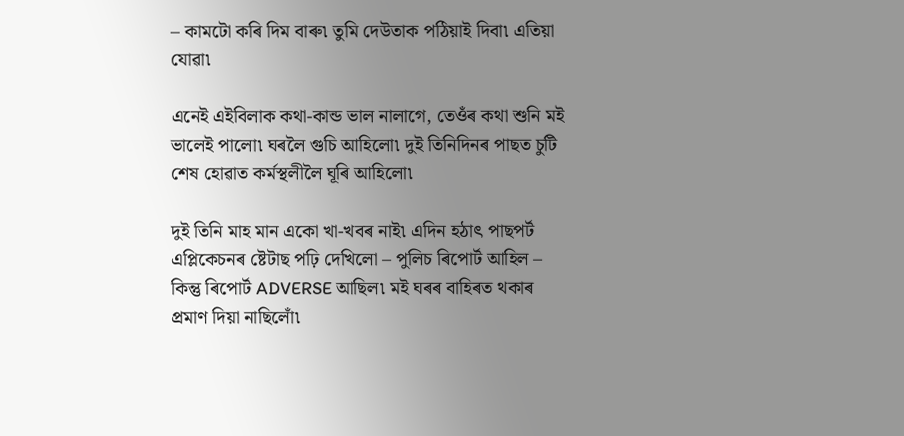– কামটো কৰি দিম বাৰু৷ তুমি দেউতাক পঠিয়াই দিবা৷ এতিয়া যোৱা৷

এনেই এইবিলাক কথা-কান্ড ভাল নালাগে, তেওঁৰ কথা শুনি মই ভালেই পালো৷ ঘৰলৈ গুচি আহিলো৷ দুই তিনিদিনৰ পাছত চুটি শেষ হোৱাত কৰ্মস্থলীলৈ ঘূৰি আহিলো৷

দুই তিনি মাহ মান একো খা-খবৰ নাই৷ এদিন হঠাৎ পাছপৰ্ট এপ্লিকেচনৰ ষ্টেটাছ পঢ়ি দেখিলো – পুলিচ ৰিপোৰ্ট আহিল – কিন্তু ৰিপোৰ্ট ADVERSE আছিল৷ মই ঘৰৰ বাহিৰত থকাৰ প্ৰমাণ দিয়া নাছিলোঁ৷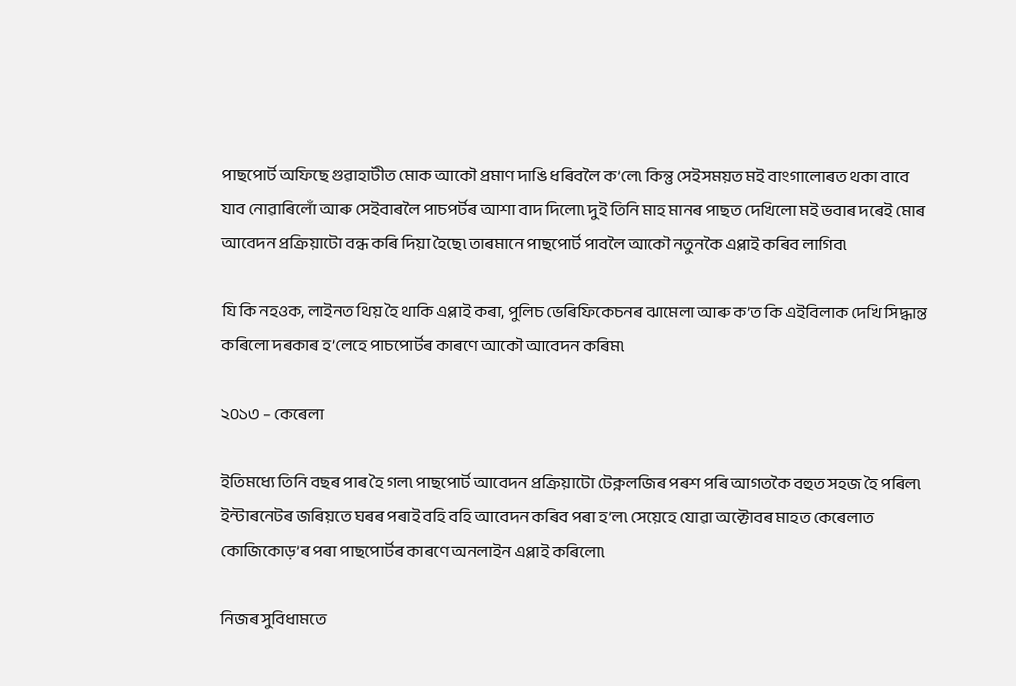পাছপোৰ্ট অফিছে গুৱাহাটীত মোক আকৌ প্ৰমাণ দাঙি ধৰিবলৈ ক’লে৷ কিন্তু সেইসময়ত মই বাংগালোৰত থকা বাবে যাব নোৱাৰিলোঁ আৰু সেইবাৰলৈ পাচপৰ্টৰ আশা বাদ দিলো৷ দুই তিনি মাহ মানৰ পাছত দেখিলো মই ভবাৰ দৰেই মোৰ আবেদন প্ৰক্ৰিয়াটো বন্ধ কৰি দিয়া হৈছে৷ তাৰমানে পাছপোৰ্ট পাবলৈ আকৌ নতুনকৈ এপ্লাই কৰিব লাগিব৷

যি কি নহওক, লাইনত থিয় হৈ থাকি এপ্লাই কৰা, পুলিচ ভেৰিফিকেচনৰ ঝামেলা আৰু ক’ত কি এইবিলাক দেখি সিদ্ধান্ত কৰিলো দৰকাৰ হ’লেহে পাচপোৰ্টৰ কাৰণে আকৌ আবেদন কৰিম৷

২০১৩ – কেৰেলা

ইতিমধ্যে তিনি বছৰ পাৰ হৈ গল৷ পাছপোৰ্ট আবেদন প্ৰক্ৰিয়াটো টেক্নলজিৰ পৰশ পৰি আগতকৈ বহুত সহজ হৈ পৰিল৷ ইন্টাৰনেটৰ জৰিয়তে ঘৰৰ পৰাই বহি বহি আবেদন কৰিব পৰা হ’ল৷ সেয়েহে যোৱা অক্টোবৰ মাহত কেৰেলাত কোজিকোড়’ৰ পৰা পাছপোৰ্টৰ কাৰণে অনলাইন এপ্লাই কৰিলো৷

নিজৰ সুবিধামতে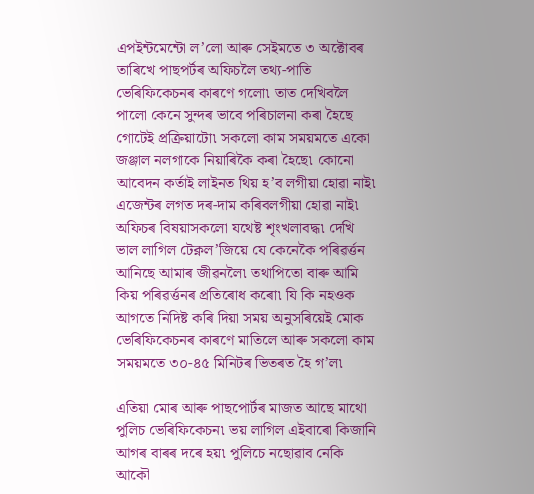এপইন্টমেন্টো ল’লো আৰু সেইমতে ৩ অক্টোবৰ তাৰিখে পাছপৰ্টৰ অফিচলৈ তথ্য-পাতি ভেৰিফিকেচনৰ কাৰণে গলো৷ তাত দেখিবলৈ পালো কেনে সুন্দৰ ভাবে পৰিচালনা কৰা হৈছে গোটেই প্ৰক্ৰিয়াটো৷ সকলো কাম সময়মতে একো জঞ্জাল নলগাকে নিয়াৰিকৈ কৰা হৈছে৷ কোনো আবেদন কৰ্তাই লাইনত থিয় হ’ব লগীয়া হোৱা নাই৷ এজেন্টৰ লগত দৰ-দাম কৰিবলগীয়া হোৱা নাই৷ অফিচৰ বিষয়াসকলো যথেষ্ট শৃংখলাবদ্ধ৷ দেখি ভাল লাগিল টেক্নল’জিয়ে যে কেনেকৈ পৰিৱৰ্ত্তন আনিছে আমাৰ জীৱনলৈ৷ তথাপিতো বাৰু আমি কিয় পৰিৱৰ্ত্তনৰ প্ৰতিৰোধ কৰো৷ যি কি নহওক আগতে নিদিষ্ট কৰি দিয়া সময় অনুসৰিয়েই মোক ভেৰিফিকেচনৰ কাৰণে মাতিলে আৰু সকলো কাম সময়মতে ৩০-৪৫ মিনিটৰ ভিতৰত হৈ গ’ল৷

এতিয়া মোৰ আৰু পাছপোৰ্টৰ মাজত আছে মাথো পুলিচ ভেৰিফিকেচন৷ ভয় লাগিল এইবাৰো কিজানি আগৰ বাৰৰ দৰে হয়৷ পুলিচে নছোৱাব নেকি আকৌ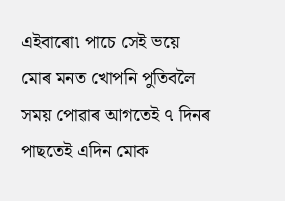এইবাৰো৷ পাচে সেই ভয়ে মোৰ মনত খোপনি পুতিবলৈ সময় পোৱাৰ আগতেই ৭ দিনৰ পাছতেই এদিন মোক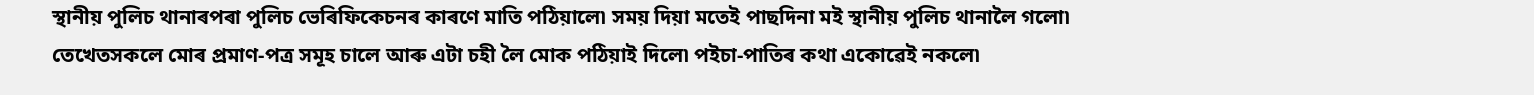স্থানীয় পুলিচ থানাৰপৰা পুলিচ ভেৰিফিকেচনৰ কাৰণে মাতি পঠিয়ালে৷ সময় দিয়া মতেই পাছদিনা মই স্থানীয় পুলিচ থানালৈ গলো৷ তেখেতসকলে মোৰ প্ৰমাণ-পত্ৰ সমূহ চালে আৰু এটা চহী লৈ মোক পঠিয়াই দিলে৷ পইচা-পাতিৰ কথা একোৱেই নকলে৷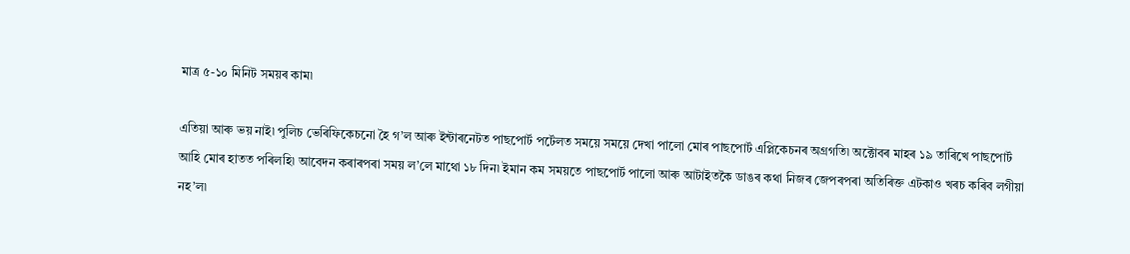মাত্ৰ ৫-১০ মিনিট সময়ৰ কাম৷

এতিয়া আৰু ভয় নাই৷ পুলিচ ভেৰিফিকেচনো হৈ গ’ল আৰু ইন্টাৰনেটত পাছপোৰ্ট পৰ্টেলত সময়ে সময়ে দেখা পালো মোৰ পাছপোৰ্ট এপ্লিকেচনৰ অগ্ৰগতি৷ অক্টোবৰ মাহৰ ১৯ তাৰিখে পাছপোৰ্ট আহি মোৰ হাতত পৰিলহি৷ আবেদন কৰাৰপৰা সময় ল’লে মাথো ১৮ দিন৷ ইমান কম সময়তে পাছপোৰ্ট পালো আৰু আটাইতকৈ ডাঙৰ কথা নিজৰ জেপৰপৰা অতিৰিক্ত এটকাও খৰচ কৰিব লগীয়া নহ’ল৷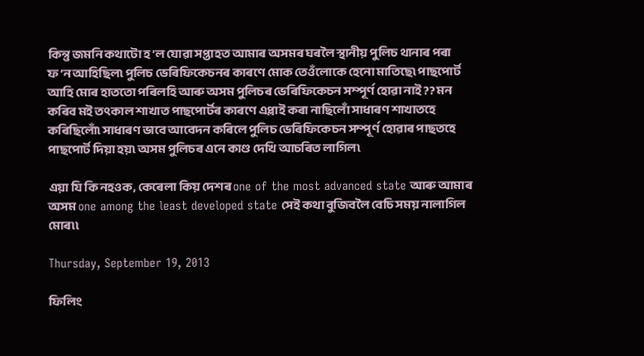কিন্তু জমনি কথাটো হ’ল যোৱা সপ্তাহত আমাৰ অসমৰ ঘৰলৈ স্থানীয় পুলিচ থানাৰ পৰা ফ’ন আহিছিল৷ পুলিচ ভেৰিফিকেচনৰ কাৰণে মোক তেওঁলোকে হেনো মাতিছে৷ পাছপোৰ্ট আহি মোৰ হাততো পৰিলহি আৰু অসম পুলিচৰ ভেৰিফিকেচন সম্পূৰ্ণ হোৱা নাই ?? মন কৰিব মই তৎকাল শাখাত পাছপোৰ্টৰ কাৰণে এপ্লাই কৰা নাছিলোঁ সাধাৰণ শাখাতহে কৰিছিলোঁ৷ সাধাৰণ ভাবে আবেদন কৰিলে পুলিচ ভেৰিফিকেচন সম্পূৰ্ণ হোৱাৰ পাছতহে পাছপোৰ্ট দিয়া হয়৷ অসম পুলিচৰ এনে কাণ্ড দেখি আচৰিত লাগিল৷

এয়া যি কি নহওক, কেৰেলা কিয় দেশৰ one of the most advanced state আৰু আমাৰ অসম one among the least developed state সেই কথা বুজিবলৈ বেচি সময় নালাগিল মোৰ৷৷

Thursday, September 19, 2013

ফিলিং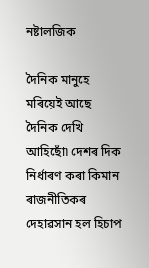নষ্টালজিক

দৈনিক মানুহে মৰিয়েই আছে  দৈনিক দেখি আহিছোঁ৷ দেশৰ দিক নিৰ্ধাৰণ কৰা কিমান ৰাজনীতিকৰ দেহাৱসান হল হিচাপ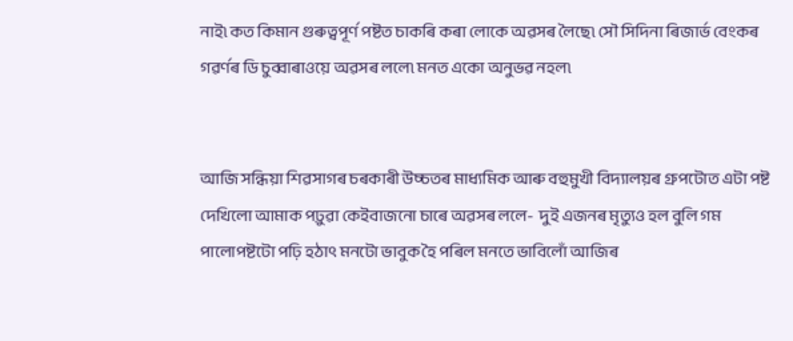নাই৷ কত কিমান গুৰুত্বপূৰ্ণ পষ্টত চাকৰি কৰা লোকে অৱসৰ লৈছে৷ সৌ সিদিনা ৰিজাৰ্ভ বেংকৰ গৱৰ্ণৰ ডি চুব্বাৰাওয়ে অৱসৰ ললে৷ মনত একো অনুভৱ নহল৷


আজি সন্ধিয়া শিৱসাগৰ চৰকাৰী উচ্চতৰ মাধ্যমিক আৰু বহুমুখী বিদ্যালয়ৰ গ্ৰুপটোত এটা পষ্ট দেখিলো আমাক পঢ়ুৱা কেইবাজনো চাৰে অৱসৰ ললে-  দুই এজনৰ মৃত্যুও হল বুলি গম পালোপষ্টটো পঢ়ি হঠাৎ মনটো ভাবুক হৈ পৰিল মনতে ভাবিলোঁ আজিৰ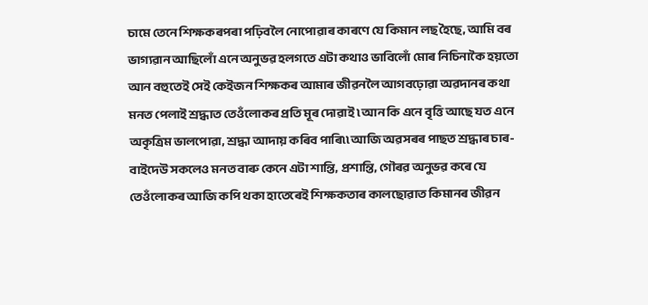চামে তেনে শিক্ষকৰপৰা পঢ়িবলৈ নোপোৱাৰ কাৰণে যে কিমান লছ হৈছে, আমি বৰ ভাগ্যৱান আছিলোঁ এনে অনুভৱ হলগতে এটা কথাও ভাবিলোঁ মোৰ নিচিনাকৈ হয়তো আন বহুতেই সেই কেইজন শিক্ষকৰ আমাৰ জীৱনলৈ আগবঢ়োৱা অৱদানৰ কথা মনত পেলাই শ্ৰদ্ধাত তেওঁলোকৰ প্ৰতি মূৰ দোৱাই ৷ আন কি এনে বৃত্তি আছে যত এনে অকৃত্ৰিম ভালপোৱা, শ্ৰদ্ধা আদায় কৰিব পাৰি৷৷ আজি অৱসৰৰ পাছত শ্ৰদ্ধাৰ চাৰ-বাইদেউ সকলেও মনত বাৰু কেনে এটা শান্তি, প্ৰশান্তি, গৌৰৱ অনুভৱ কৰে যে তেওঁলোকৰ আজি কপি থকা হাতেৰেই শিক্ষকতাৰ কালছোৱাত কিমানৰ জীৱন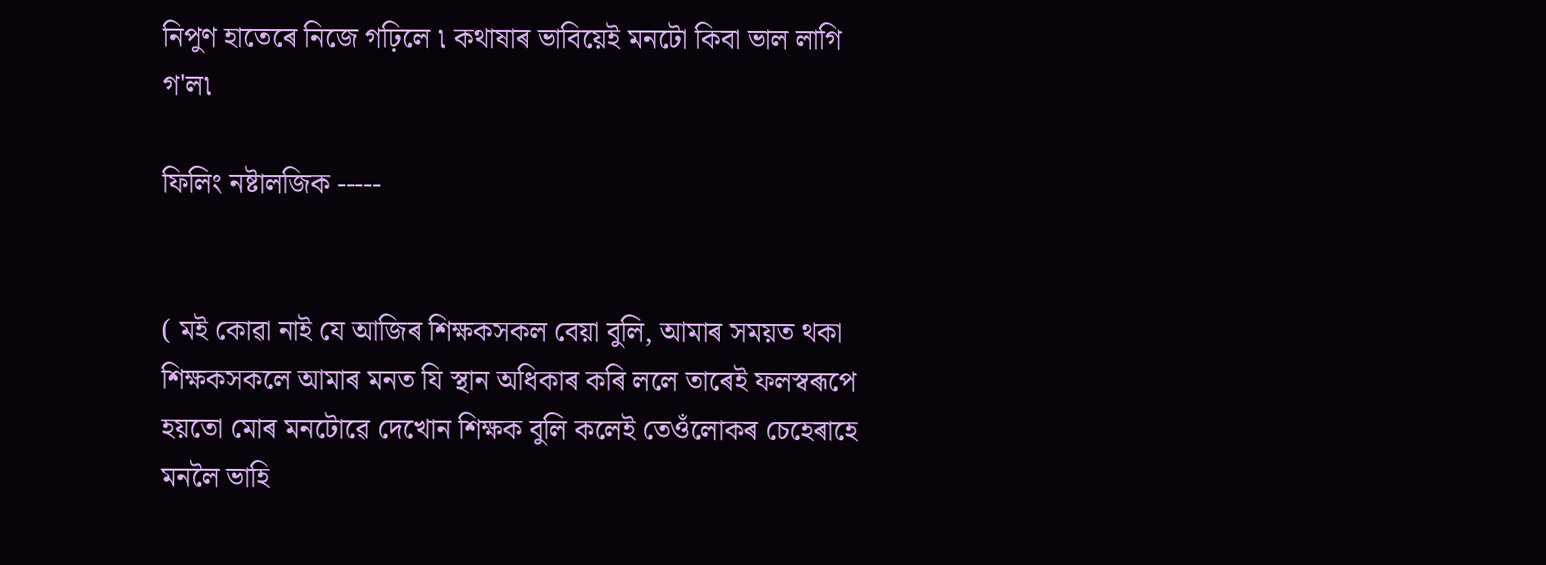নিপুণ হাতেৰে নিজে গঢ়িলে ৷ কথাষাৰ ভাবিয়েই মনটো কিবা ভাল লাগি গ'ল৷

ফিলিং নষ্টালজিক -----


( মই কোৱা নাই যে আজিৰ শিক্ষকসকল বেয়া বুলি, আমাৰ সময়ত থকা শিক্ষকসকলে আমাৰ মনত যি স্থান অধিকাৰ কৰি ললে তাৰেই ফলস্বৰূপে হয়তো মোৰ মনটোৱে দেখোন শিক্ষক বুলি কলেই তেওঁলোকৰ চেহেৰাহে মনলৈ ভাহি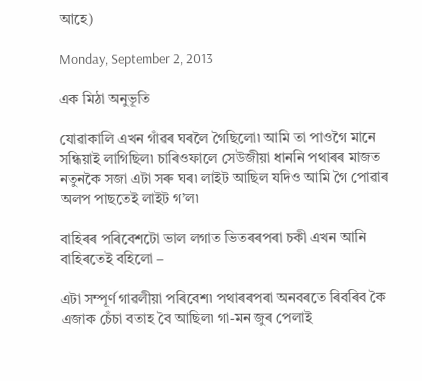আহে)

Monday, September 2, 2013

এক মিঠা অনুভূতি

যোৱাকালি এখন গাঁৱৰ ঘৰলৈ গৈছিলো৷ আমি তা পাওগৈ মানে সন্ধিয়াই লাগিছিল৷ চাৰিওফালে সেউজীয়া ধাননি পথাৰৰ মাজত নতুনকৈ সজা এটা সৰু ঘৰ৷ লাইট আছিল যদিও আমি গৈ পোৱাৰ অলপ পাছতেই লাইট গ’ল৷

বাহিৰৰ পৰিবেশটো ভাল লগাত ভিতৰৰপৰা চকী এখন আনি বাহিৰতেই বহিলো –

এটা সম্পূৰ্ণ গাৱলীয়া পৰিবেশ৷ পথাৰৰপৰা অনবৰতে ৰিবৰিব কৈ এজাক চেঁচা বতাহ বৈ আছিল৷ গা-মন জুৰ পেলাই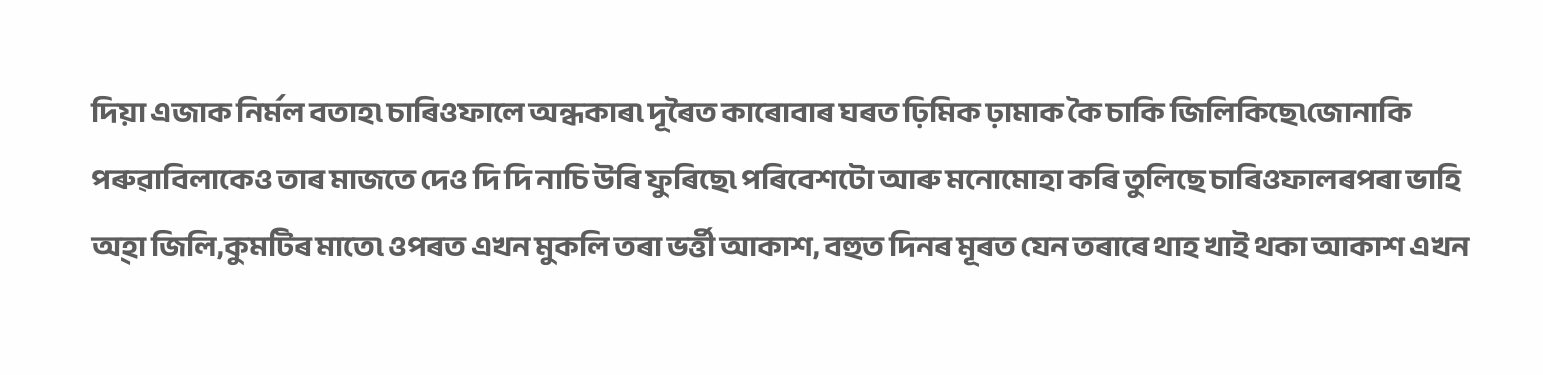দিয়া এজাক নিৰ্মল বতাহ৷ চাৰিওফালে অন্ধকাৰ৷ দূৰৈত কাৰোবাৰ ঘৰত ঢ়িমিক ঢ়ামাক কৈ চাকি জিলিকিছে৷জোনাকি পৰুৱাবিলাকেও তাৰ মাজতে দেও দি দি নাচি উৰি ফুৰিছে৷ পৰিবেশটো আৰু মনোমোহা কৰি তুলিছে চাৰিওফালৰপৰা ভাহি অ্হা জিলি,কুমটিৰ মাতে৷ ওপৰত এখন মুকলি তৰা ভৰ্ত্তী আকাশ, বহুত দিনৰ মূৰত যেন তৰাৰে থাহ খাই থকা আকাশ এখন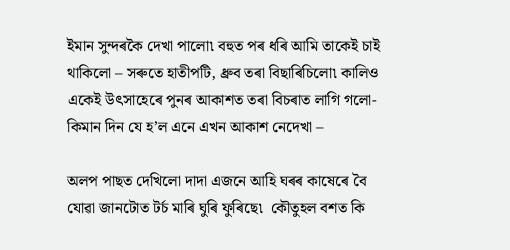ইমান সুন্দৰকৈ দেখা পালো৷ বহুত পৰ ধৰি আমি তাকেই চাই থাকিলো – সৰুতে হাতীপটি, ধ্ৰুব তৰা বিছাৰিচিলো৷ কালিও একেই উৎসাহেৰে পুনৰ আকাশত তৰা বিচৰাত লাগি গলো- কিমান দিন যে হ’ল এনে এখন আকাশ নেদেখা –

অলপ পাছত দেখিলো দাদা এজনে আহি ঘৰৰ কাষেৰে বৈ যোৱা জানটোত টৰ্চ মাৰি ঘুৰি ফুৰিছে৷  কৌতুহল বশত কি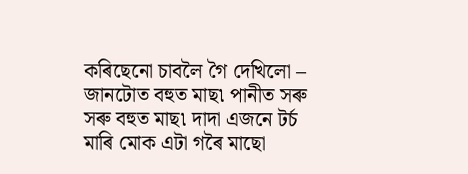কৰিছেনো চাবলৈ গৈ দেখিলো – জানটোত বহুত মাছ৷ পানীত সৰু সৰু বহুত মাছ৷ দাদা এজনে টৰ্চ মাৰি মোক এটা গৰৈ মাছো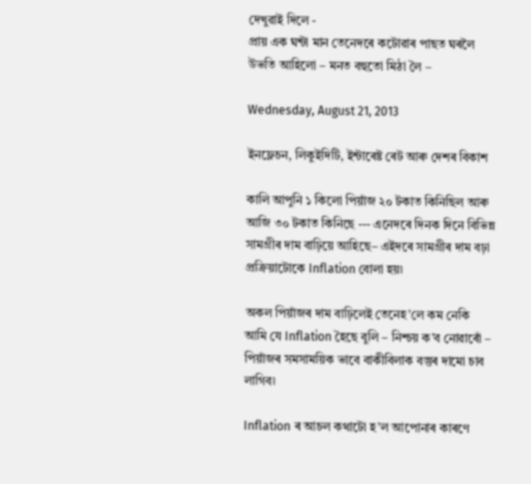দেখুৱাই দিলে -
প্ৰায় এক ঘন্টা মান তেনেদৰে কটোৱাৰ পাছত ঘৰলৈ উভতি আহিলো – মনত বহুতো মিঠা লৈ –

Wednesday, August 21, 2013

ইনফ্লেচন, লিকুইদিটি, ইন্টাৰেষ্ট ৰেট আৰু দেশৰ বিকাশ

কালি আপুনি ১ কিলো পিয়াঁজ ২০ টকাত কিনিছিল আৰু আজি ৩০ টকাত কিনিছে --- এনেদৰে দিনক দিনে বিভিন্ন সামগ্ৰীৰ দাম বাঢ়িয়ে আহিছে– এইদৰে সামগ্ৰীৰ দাম বঢ়া প্ৰক্ৰিয়াটোকে Inflation বোলা হয়৷

অকল পিয়াঁজৰ দাম বাঢ়িলেই তেনেহ’লে কম নেকি আমি যে Inflation হৈছে বুলি – নিশ্চয় ক’ব নোৱাৰোঁ – পিয়াঁজৰ সমসাময়িক ভাবে বাকীবিলাক বস্তুৰ দামো চাব লাগিব৷

Inflation ৰ আচল কথাটো হ’ল আপোনাৰ কাৰণে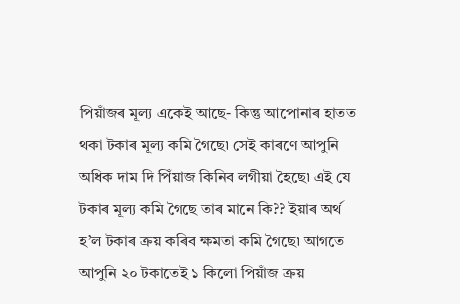পিয়াঁজৰ মূল্য একেই আছে- কিন্তু আপোনাৰ হাতত থকা টকাৰ মূল্য কমি গৈছে৷ সেই কাৰণে আপুনি অধিক দাম দি পিঁয়াজ কিনিব লগীয়া হৈছে৷ এই যে টকাৰ মূল্য কমি গৈছে তাৰ মানে কি?? ইয়াৰ অৰ্থ হ’ল টকাৰ ক্ৰয় কৰিব ক্ষমতা কমি গৈছে৷ আগতে আপুনি ২০ টকাতেই ১ কিলো পিয়াঁজ ক্ৰয়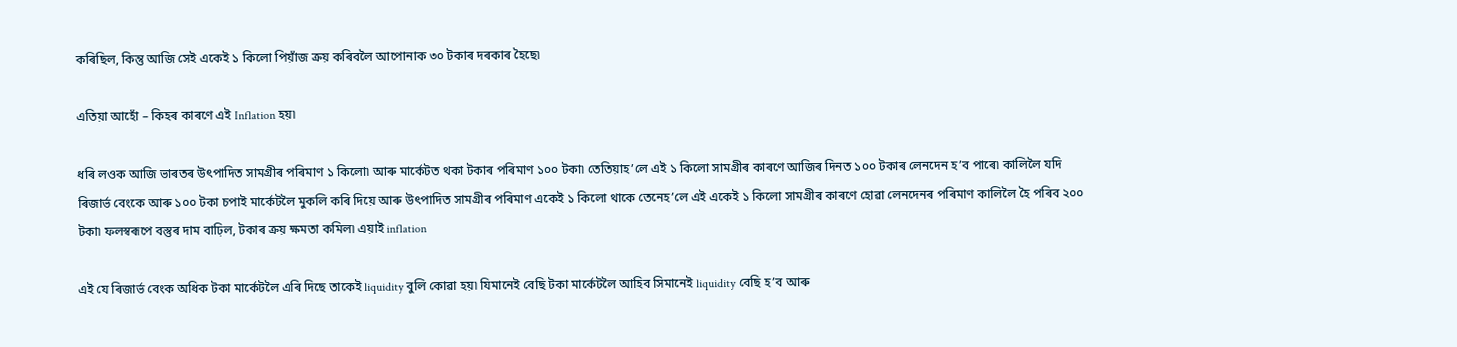কৰিছিল, কিন্তু আজি সেই একেই ১ কিলো পিয়াঁজ ক্ৰয় কৰিবলৈ আপোনাক ৩০ টকাৰ দৰকাৰ হৈছে৷

এতিয়া আহোঁ – কিহৰ কাৰণে এই Inflation হয়৷

ধৰি লওক আজি ভাৰতৰ উৎপাদিত সামগ্ৰীৰ পৰিমাণ ১ কিলো৷ আৰু মাৰ্কেটত থকা টকাৰ পৰিমাণ ১০০ টকা৷ তেতিয়াহ’লে এই ১ কিলো সামগ্ৰীৰ কাৰণে আজিৰ দিনত ১০০ টকাৰ লেনদেন হ’ব পাৰে৷ কালিলৈ যদি ৰিজাৰ্ভ বেংকে আৰু ১০০ টকা চপাই মাৰ্কেটলৈ মুকলি কৰি দিয়ে আৰু উৎপাদিত সামগ্ৰীৰ পৰিমাণ একেই ১ কিলো থাকে তেনেহ’লে এই একেই ১ কিলো সামগ্ৰীৰ কাৰণে হোৱা লেনদেনৰ পৰিমাণ কালিলৈ হৈ পৰিব ২০০ টকা৷ ফলস্বৰূপে বস্তুৰ দাম বাঢ়িল, টকাৰ ক্ৰয় ক্ষমতা কমিল৷ এয়াই inflation

এই যে ৰিজাৰ্ভ বেংক অধিক টকা মাৰ্কেটলৈ এৰি দিছে তাকেই liquidity বুলি কোৱা হয়৷ যিমানেই বেছি টকা মাৰ্কেটলৈ আহিব সিমানেই liquidity বেছি হ’ব আৰু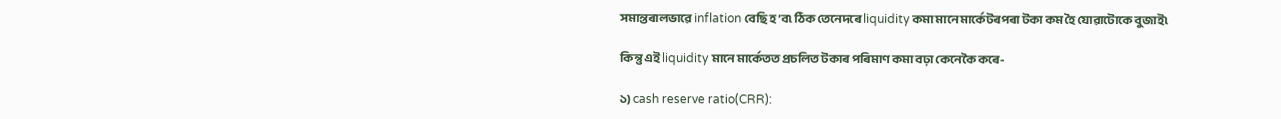সমান্তৰালভাৱে inflation বেছি হ’ব৷ ঠিক তেনেদৰে liquidity কমা মানে মাৰ্কেটৰপৰা টকা কম হৈ যোৱাটোকে বুজাই৷

কিন্তু এই liquidity মানে মাৰ্কেতত প্ৰচলিত টকাৰ পৰিমাণ কমা বঢ়া কেনেকৈ কৰে-

১) cash reserve ratio(CRR):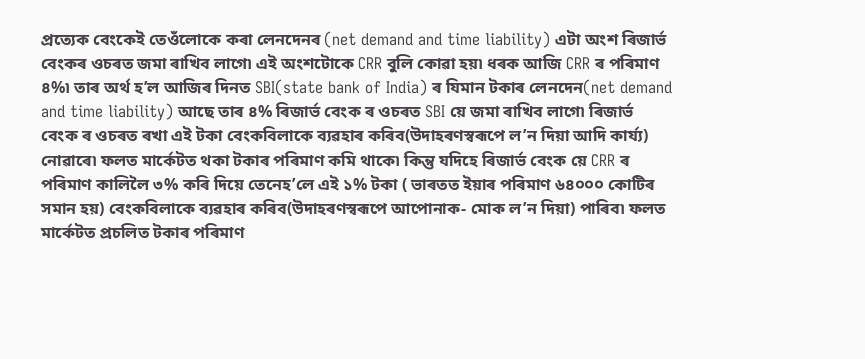প্ৰত্যেক বেংকেই তেওঁলোকে কৰা লেনদেনৰ (net demand and time liability) এটা অংশ ৰিজাৰ্ভ বেংকৰ ওচৰত জমা ৰাখিব লাগে৷ এই অংশটোকে CRR বুলি কোৱা হয়৷ ধৰক আজি CRR ৰ পৰিমাণ ৪%৷ তাৰ অৰ্থ হ’ল আজিৰ দিনত SBI(state bank of India) ৰ যিমান টকাৰ লেনদেন(net demand and time liability) আছে তাৰ ৪% ৰিজাৰ্ভ বেংক ৰ ওচৰত SBI য়ে জমা ৰাখিব লাগে৷ ৰিজাৰ্ভ বেংক ৰ ওচৰত ৰখা এই টকা বেংকবিলাকে ব্যৱহাৰ কৰিব(উদাহৰণস্বৰূপে ল’ন দিয়া আদি কাৰ্য্য) নোৱাৰে৷ ফলত মাৰ্কেটত থকা টকাৰ পৰিমাণ কমি থাকে৷ কিন্তু যদিহে ৰিজাৰ্ভ বেংক য়ে CRR ৰ পৰিমাণ কালিলৈ ৩% কৰি দিয়ে তেনেহ’লে এই ১% টকা ( ভাৰতত ইয়াৰ পৰিমাণ ৬৪০০০ কোটিৰ সমান হয়) বেংকবিলাকে ব্যৱহাৰ কৰিব(উদাহৰণস্বৰূপে আপোনাক- মোক ল’ন দিয়া) পাৰিব৷ ফলত মাৰ্কেটত প্ৰচলিত টকাৰ পৰিমাণ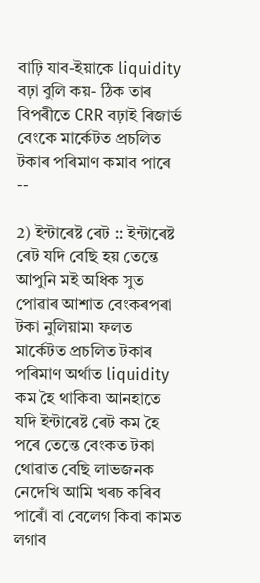বাঢ়ি যাব-ইয়াকে liquidity বঢ়া বুলি কয়- ঠিক তাৰ বিপৰীতে CRR বঢ়াই ৰিজাৰ্ভ বেংকে মাৰ্কেটত প্ৰচলিত টকাৰ পৰিমাণ কমাব পাৰে --

2) ইন্টাৰেষ্ট ৰেট :: ইন্টাৰেষ্ট ৰেট যদি বেছি হয় তেন্তে আপুনি মই অধিক সুত পোৱাৰ আশাত বেংকৰপৰা টকা নুলিয়াম৷ ফলত মাৰ্কেটত প্ৰচলিত টকাৰ পৰিমাণ অৰ্থাত liquidity কম হৈ থাকিব৷ আনহাতে যদি ইন্টাৰেষ্ট ৰেট কম হৈ পৰে তেন্তে বেংকত টকা থোৱাত বেছি লাভজনক নেদেখি আমি খৰচ কৰিব পাৰোঁ বা বেলেগ কিবা কামত লগাব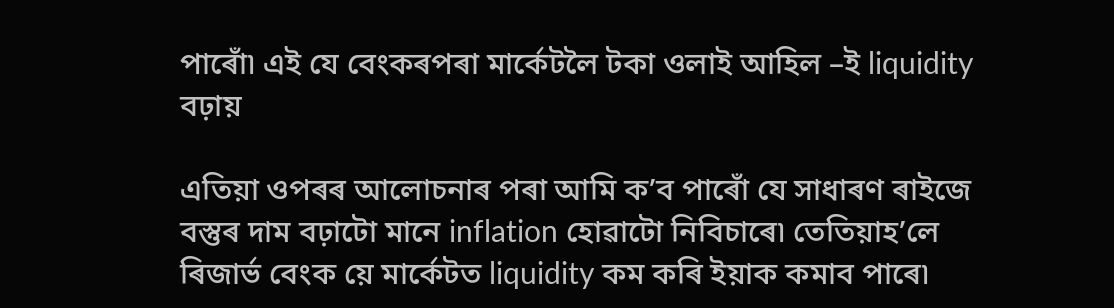পাৰোঁ৷ এই যে বেংকৰপৰা মাৰ্কেটলৈ টকা ওলাই আহিল –ই liquidity বঢ়ায়

এতিয়া ওপৰৰ আলোচনাৰ পৰা আমি ক’ব পাৰোঁ যে সাধাৰণ ৰাইজে বস্তুৰ দাম বঢ়াটো মানে inflation হোৱাটো নিবিচাৰে৷ তেতিয়াহ’লে ৰিজাৰ্ভ বেংক য়ে মাৰ্কেটত liquidity কম কৰি ইয়াক কমাব পাৰে৷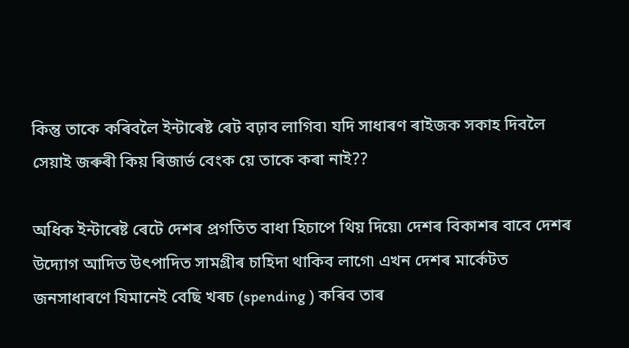কিন্তু তাকে কৰিবলৈ ইন্টাৰেষ্ট ৰেট বঢ়াব লাগিব৷ যদি সাধাৰণ ৰাইজক সকাহ দিবলৈ সেয়াই জৰুৰী কিয় ৰিজাৰ্ভ বেংক য়ে তাকে কৰা নাই??

অধিক ইন্টাৰেষ্ট ৰেটে দেশৰ প্ৰগতিত বাধা হিচাপে থিয় দিয়ে৷ দেশৰ বিকাশৰ বাবে দেশৰ উদ্যোগ আদিত উৎপাদিত সামগ্ৰীৰ চাহিদা থাকিব লাগে৷ এখন দেশৰ মাৰ্কেটত জনসাধাৰণে যিমানেই বেছি খৰচ (spending ) কৰিব তাৰ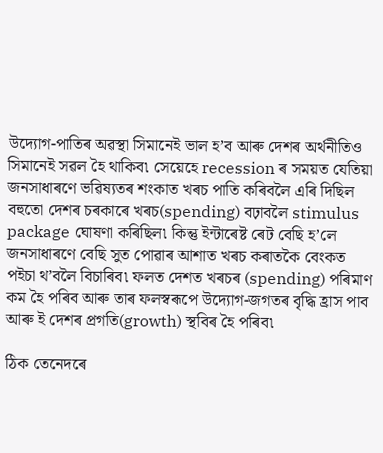উদ্যোগ-পাতিৰ অৱস্থা সিমানেই ভাল হ’ব আৰু দেশৰ অৰ্থনীতিও সিমানেই সৱল হৈ থাকিব৷ সেয়েহে recession ৰ সময়ত যেতিয়া জনসাধাৰণে ভৱিষ্যতৰ শংকাত খৰচ পাতি কৰিবলৈ এৰি দিছিল বহুতো দেশৰ চৰকাৰে খৰচ(spending) বঢ়াবলৈ stimulus package ঘোষণা কৰিছিল৷ কিন্তু ইন্টাৰেষ্ট ৰেট বেছি হ’লে জনসাধাৰণে বেছি সুত পোৱাৰ আশাত খৰচ কৰাতকৈ বেংকত পইচা থ’বলৈ বিচাৰিব৷ ফলত দেশত খৰচৰ (spending) পৰিমাণ কম হৈ পৰিব আৰু তাৰ ফলস্বৰূপে উদ্যোগ-জগতৰ বৃদ্ধি হ্ৰাস পাব আৰু ই দেশৰ প্ৰগতি(growth) স্থবিৰ হৈ পৰিব৷

ঠিক তেনেদৰে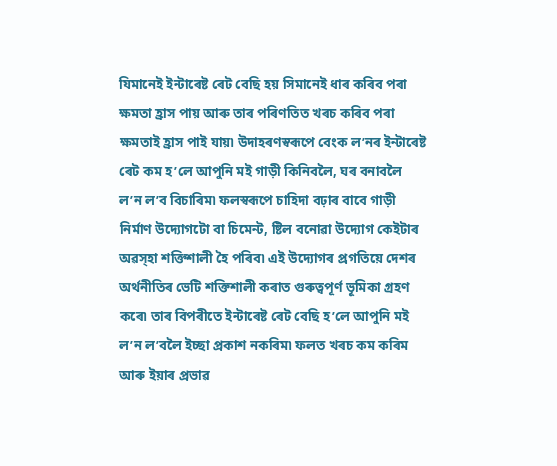যিমানেই ইন্টাৰেষ্ট ৰেট বেছি হয় সিমানেই ধাৰ কৰিব পৰা ক্ষমতা হ্ৰাস পায় আৰু তাৰ পৰিণতিত খৰচ কৰিব পৰা ক্ষমতাই হ্ৰাস পাই যায়৷ উদাহৰণস্বৰূপে বেংক ল’নৰ ইন্টাৰেষ্ট ৰেট কম হ’লে আপুনি মই গাড়ী কিনিবলৈ, ঘৰ বনাবলৈ ল’ন ল’ব বিচাৰিম৷ ফলস্বৰূপে চাহিদা বঢ়াৰ বাবে গাড়ী নিৰ্মাণ উদ্যোগটো বা চিমেন্ট, ষ্টিল বনোৱা উদ্যোগ কেইটাৰ অৱস্হা শক্তিশালী হৈ পৰিব৷ এই উদ্যোগৰ প্ৰগতিয়ে দেশৰ অৰ্থনীতিৰ ভেটি শক্তিশালী কৰাত গুৰুত্বপূৰ্ণ ভূমিকা গ্ৰহণ কৰে৷ তাৰ বিপৰীতে ইন্টাৰেষ্ট ৰেট বেছি হ’লে আপুনি মই ল’ন ল’বলৈ ইচ্ছা প্ৰকাশ নকৰিম৷ ফলত খৰচ কম কৰিম আৰু ইয়াৰ প্ৰভাৱ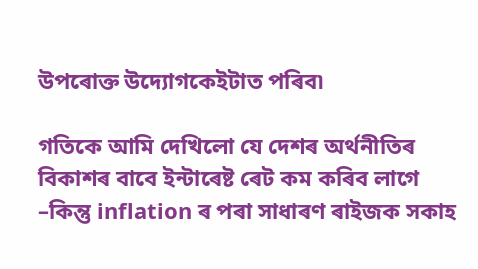উপৰোক্ত উদ্যোগকেইটাত পৰিব৷

গতিকে আমি দেখিলো যে দেশৰ অৰ্থনীতিৰ বিকাশৰ বাবে ইন্টাৰেষ্ট ৰেট কম কৰিব লাগে –কিন্তু inflation ৰ পৰা সাধাৰণ ৰাইজক সকাহ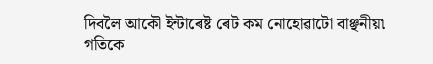দিবলৈ আকৌ ইন্টাৰেষ্ট ৰেট কম নোহোৱাটো বাঞ্ছনীয়৷ গতিকে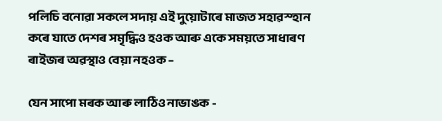পলিচি বনোৱা সকলে সদায় এই দুয়োটাৰে মাজত সহাৱস্হান কৰে যাতে দেশৰ সমৃদ্ধিও হওক আৰু একে সময়তে সাধাৰণ ৰাইজৰ অৱস্থাও বেয়া নহওক –

যেন সাপো মৰক আৰু লাঠিও নাভাঙক -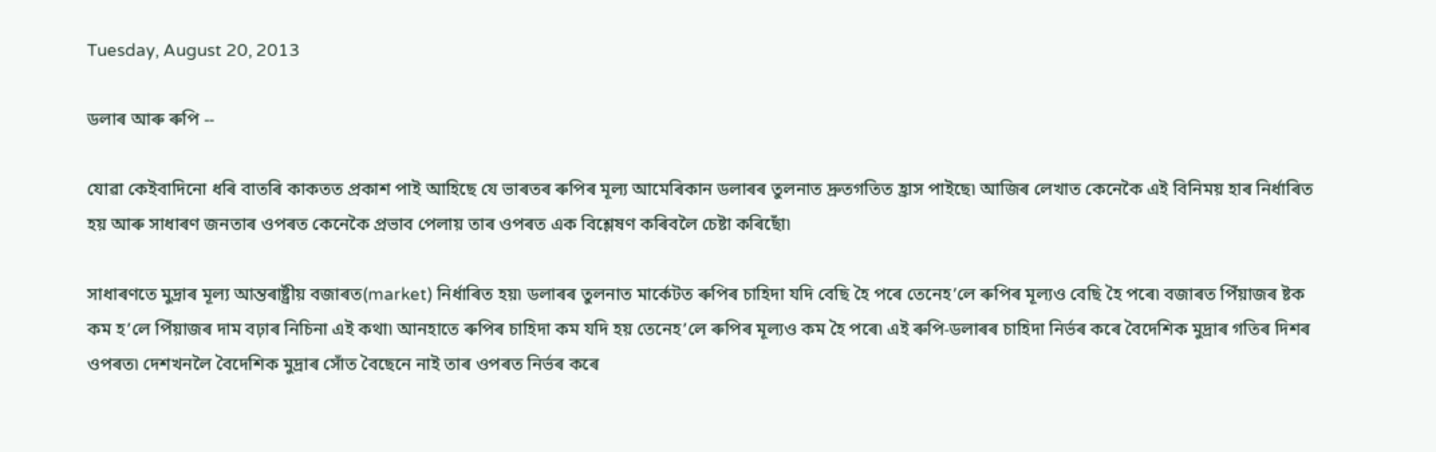Tuesday, August 20, 2013

ডলাৰ আৰু ৰুপি --

যোৱা কেইবাদিনো ধৰি বাতৰি কাকতত প্ৰকাশ পাই আহিছে যে ভাৰতৰ ৰুপিৰ মূল্য আমেৰিকান ডলাৰৰ তুলনাত দ্ৰুতগতিত হ্ৰাস পাইছে৷ আজিৰ লেখাত কেনেকৈ এই বিনিময় হাৰ নিৰ্ধাৰিত হয় আৰু সাধাৰণ জনতাৰ ওপৰত কেনেকৈ প্ৰভাব পেলায় তাৰ ওপৰত এক বিশ্লেষণ কৰিবলৈ চেষ্টা কৰিছোঁ৷

সাধাৰণতে মুদ্ৰাৰ মূল্য আন্তৰাষ্ট্ৰীয় বজাৰত(market) নিৰ্ধাৰিত হয়৷ ডলাৰৰ তুলনাত মাৰ্কেটত ৰুপিৰ চাহিদা যদি বেছি হৈ পৰে তেনেহ’লে ৰুপিৰ মূল্যও বেছি হৈ পৰে৷ বজাৰত পিঁয়াজৰ ষ্টক কম হ’লে পিঁয়াজৰ দাম বঢ়াৰ নিচিনা এই কথা৷ আনহাতে ৰুপিৰ চাহিদা কম যদি হয় তেনেহ’লে ৰুপিৰ মূল্যও কম হৈ পৰে৷ এই ৰুপি-ডলাৰৰ চাহিদা নিৰ্ভৰ কৰে বৈদেশিক মুদ্ৰাৰ গতিৰ দিশৰ ওপৰত৷ দেশখনলৈ বৈদেশিক মুদ্ৰাৰ সোঁত বৈছেনে নাই তাৰ ওপৰত নিৰ্ভৰ কৰে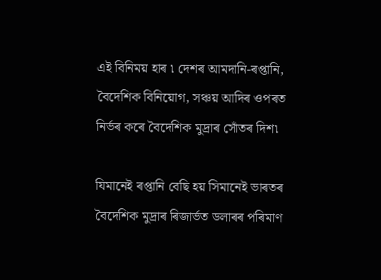এই বিনিময় হাৰ ৷ দেশৰ আমদানি-ৰপ্তানি, বৈদেশিক বিনিয়োগ, সঞ্চয় আদিৰ ওপৰত নিৰ্ভৰ কৰে বৈদেশিক মুদ্ৰাৰ সোঁতৰ দিশ৷

যিমানেই ৰপ্তানি বেছি হয় সিমানেই ভাৰতৰ বৈদেশিক মুদ্ৰাৰ ৰিজাৰ্ভত ডলাৰৰ পৰিমাণ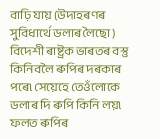বাঢ়ি যায় (উদাহৰণৰ সুবিধাৰ্থে ডলাৰ লৈছো) বিদেশী ৰাষ্ট্ৰক ভাৰতৰ বস্তু কিনিবলৈ ৰুপিৰ দৰকাৰ পৰে৷ সেয়েহে তেওঁলোকে ডলাৰ দি ৰুপি কিনি লয়৷ ফলত ৰুপিৰ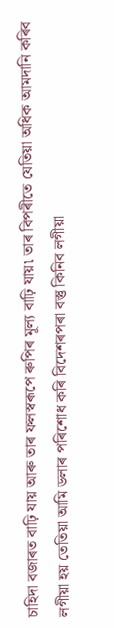চাহিদা বজাৰত বাঢ়ি যায় আৰু তাৰ ফলস্বৰূপে ৰুপিৰ মূল্য বাঢ়ি যায়৷ তাৰ বিপৰীতে যেতিয়া অধিক আমদানি কৰিব লগীয়া হয় তেতিয়া আমি ডলাৰ পৰিশোধ কৰি বিদেশৰপৰা বস্তু কিনিব লগীয়া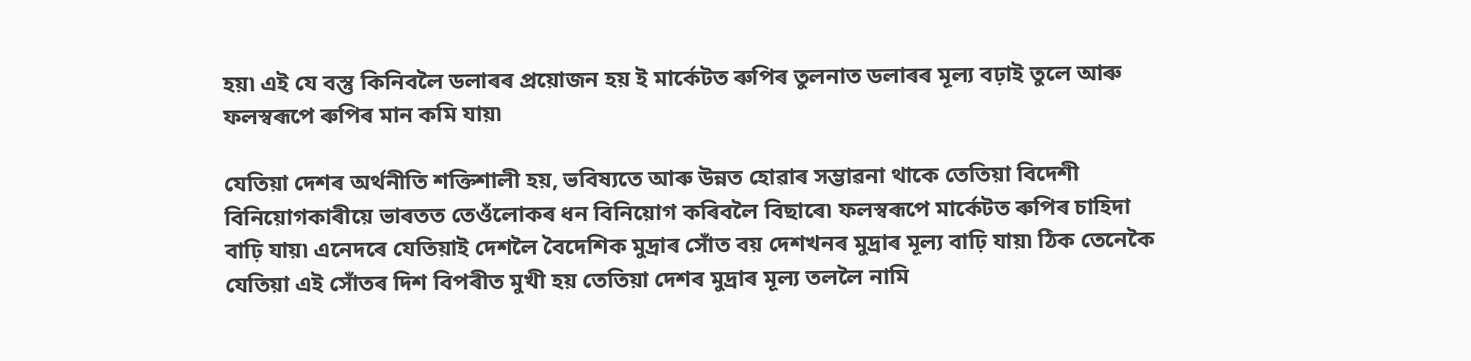হয়৷ এই যে বস্তু কিনিবলৈ ডলাৰৰ প্ৰয়োজন হয় ই মাৰ্কেটত ৰুপিৰ তুলনাত ডলাৰৰ মূল্য বঢ়াই তুলে আৰু ফলস্বৰূপে ৰুপিৰ মান কমি যায়৷

যেতিয়া দেশৰ অৰ্থনীতি শক্তিশালী হয়, ভবিষ্যতে আৰু উন্নত হোৱাৰ সম্ভাৱনা থাকে তেতিয়া বিদেশী বিনিয়োগকাৰীয়ে ভাৰতত তেওঁলোকৰ ধন বিনিয়োগ কৰিবলৈ বিছাৰে৷ ফলস্বৰূপে মাৰ্কেটত ৰুপিৰ চাহিদা বাঢ়ি যায়৷ এনেদৰে যেতিয়াই দেশলৈ বৈদেশিক মুদ্ৰাৰ সোঁত বয় দেশখনৰ মুদ্ৰাৰ মূল্য বাঢ়ি যায়৷ ঠিক তেনেকৈ যেতিয়া এই সোঁতৰ দিশ বিপৰীত মুখী হয় তেতিয়া দেশৰ মুদ্ৰাৰ মূল্য তললৈ নামি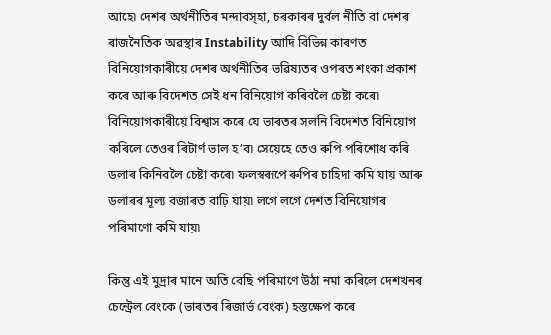আহে৷ দেশৰ অৰ্থনীতিৰ মন্দাবস্হা, চৰকাৰৰ দুৰ্বল নীতি বা দেশৰ ৰাজনৈতিক অৱস্থাৰ Instability আদি বিভিন্ন কাৰণত বিনিয়োগকাৰীয়ে দেশৰ অৰ্থনীতিৰ ভৱিষ্যতৰ ওপৰত শংকা প্ৰকাশ কৰে আৰু বিদেশত সেই ধন বিনিয়োগ কৰিবলৈ চেষ্টা কৰে৷ বিনিয়োগকাৰীয়ে বিশ্বাস কৰে যে ভাৰতৰ সলনি বিদেশত বিনিয়োগ কৰিলে তেওৰ ৰিটাৰ্ণ ভাল হ’ব৷ সেয়েহে তেও ৰুপি পৰিশোধ কৰি ডলাৰ কিনিবলৈ চেষ্টা কৰে৷ ফলস্বৰূপে ৰুপিৰ চাহিদা কমি যায় আৰু ডলাৰৰ মূল্য বজাৰত বাঢ়ি যায়৷ লগে লগে দেশত বিনিয়োগৰ পৰিমাণো কমি যায়৷

কিন্তু এই মুদ্ৰাৰ মানে অতি বেছি পৰিমাণে উঠা নমা কৰিলে দেশখনৰ চেন্ট্ৰেল বেংকে (ভাৰতৰ ৰিজাৰ্ভ বেংক) হস্তক্ষেপ কৰে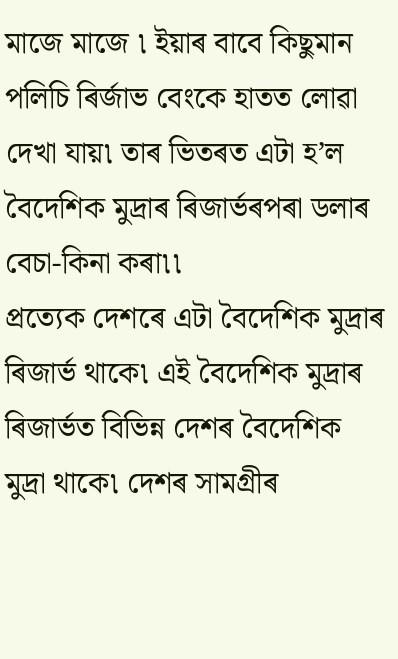মাজে মাজে ৷ ইয়াৰ বাবে কিছুমান পলিচি ৰিৰ্জাভ বেংকে হাতত লোৱা দেখা যায়৷ তাৰ ভিতৰত এটা হ’ল বৈদেশিক মুদ্ৰাৰ ৰিজাৰ্ভৰপৰা ডলাৰ বেচা-কিনা কৰা৷৷
প্ৰত্যেক দেশৰে এটা বৈদেশিক মুদ্ৰাৰ ৰিজাৰ্ভ থাকে৷ এই বৈদেশিক মুদ্ৰাৰ ৰিজাৰ্ভত বিভিন্ন দেশৰ বৈদেশিক মুদ্ৰা থাকে৷ দেশৰ সামগ্ৰীৰ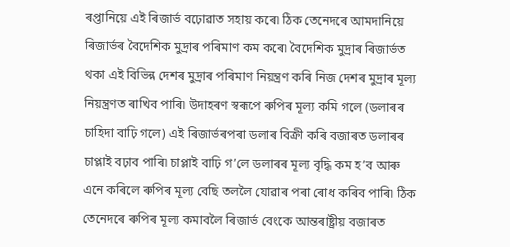ৰপ্তানিয়ে এই ৰিজাৰ্ভ বঢ়োৱাত সহায় কৰে৷ ঠিক তেনেদৰে আমদানিয়ে ৰিজাৰ্ভৰ বৈদেশিক মুদ্ৰাৰ পৰিমাণ কম কৰে৷ বৈদেশিক মুদ্ৰাৰ ৰিজাৰ্ভত থকা এই বিভিন্ন দেশৰ মুদ্ৰাৰ পৰিমাণ নিয়ন্ত্ৰণ কৰি নিজ দেশৰ মুদ্ৰাৰ মূল্য নিয়ন্ত্ৰণত ৰাখিব পাৰি৷ উদাহৰণ স্বৰূপে ৰুপিৰ মূল্য কমি গলে (ডলাৰৰ চাহিদা বাঢ়ি গলে) এই ৰিজাৰ্ভৰপৰা ডলাৰ বিক্ৰী কৰি বজাৰত ডলাৰৰ চাপ্লাই বঢ়াব পাৰি৷ চাপ্লাই বাঢ়ি গ’লে ডলাৰৰ মূল্য বৃদ্ধি কম হ’ব আৰু এনে কৰিলে ৰুপিৰ মূল্য বেছি তললৈ যোৱাৰ পৰা ৰোধ কৰিব পাৰি৷ ঠিক তেনেদৰে ৰুপিৰ মূল্য কমাবলৈ ৰিজাৰ্ভ বেংকে আন্তৰাষ্ট্ৰীয় বজাৰত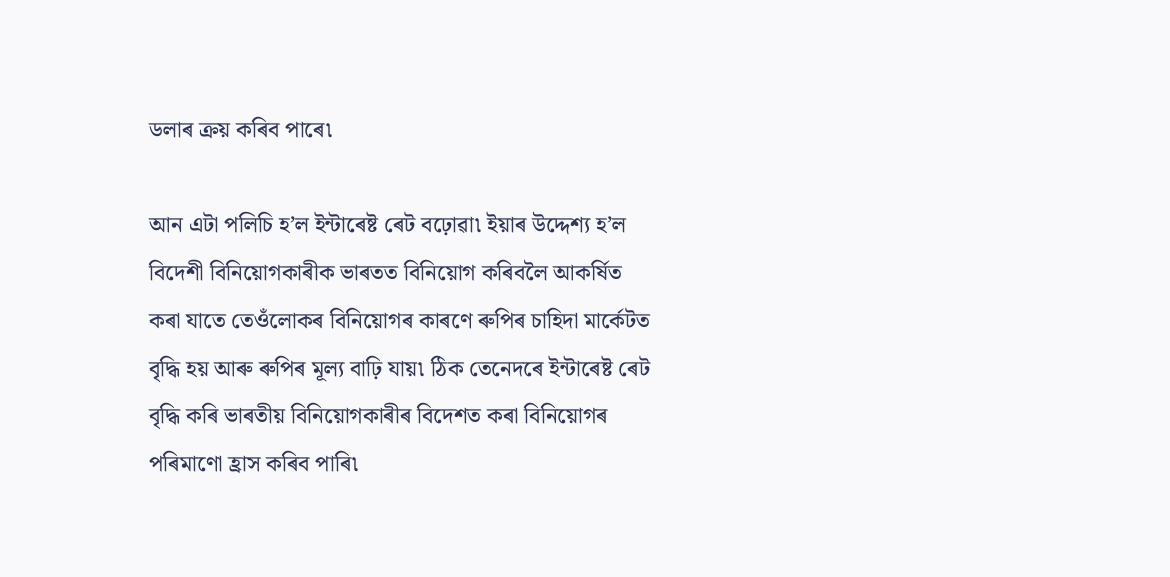ডলাৰ ক্ৰয় কৰিব পাৰে৷

আন এটা পলিচি হ’ল ইন্টাৰেষ্ট ৰেট বঢ়োৱা৷ ইয়াৰ উদ্দেশ্য হ’ল বিদেশী বিনিয়োগকাৰীক ভাৰতত বিনিয়োগ কৰিবলৈ আকৰ্ষিত কৰা যাতে তেওঁলোকৰ বিনিয়োগৰ কাৰণে ৰুপিৰ চাহিদা মাৰ্কেটত বৃদ্ধি হয় আৰু ৰুপিৰ মূল্য বাঢ়ি যায়৷ ঠিক তেনেদৰে ইন্টাৰেষ্ট ৰেট বৃদ্ধি কৰি ভাৰতীয় বিনিয়োগকাৰীৰ বিদেশত কৰা বিনিয়োগৰ পৰিমাণো হ্ৰাস কৰিব পাৰি৷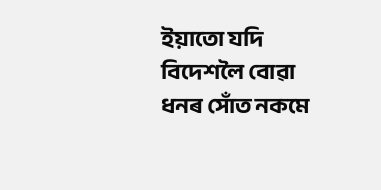ইয়াতো যদি বিদেশলৈ বোৱা ধনৰ সোঁত নকমে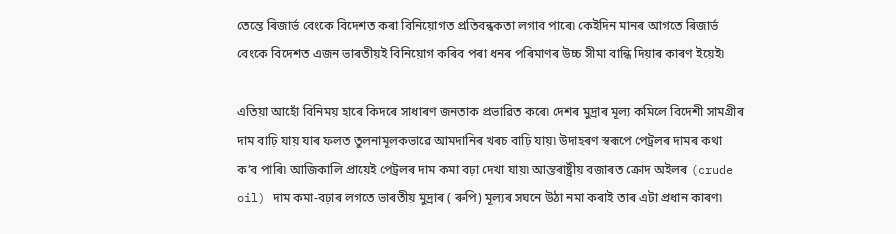তেন্তে ৰিজাৰ্ভ বেংকে বিদেশত কৰা বিনিয়োগত প্ৰতিবন্ধকতা লগাব পাৰে৷ কেইদিন মানৰ আগতে ৰিজাৰ্ভ বেংকে বিদেশত এজন ভাৰতীয়ই বিনিয়োগ কৰিব পৰা ধনৰ পৰিমাণৰ উচ্চ সীমা বান্ধি দিয়াৰ কাৰণ ইয়েই৷

এতিয়া আহোঁ বিনিময় হাৰে কিদৰে সাধাৰণ জনতাক প্ৰভাৱিত কৰে৷ দেশৰ মুদ্ৰাৰ মূল্য কমিলে বিদেশী সামগ্ৰীৰ দাম বাঢ়ি যায় যাৰ ফলত তুলনামূলকভাৱে আমদানিৰ খৰচ বাঢ়ি যায়৷ উদাহৰণ স্বৰূপে পেট্ৰলৰ দামৰ কথা ক’ব পাৰি৷ আজিকালি প্ৰায়েই পেট্ৰলৰ দাম কমা বঢ়া দেখা যায়৷ আন্তৰাষ্ট্ৰীয় বজাৰত ক্ৰোদ অইলৰ (crude oil) দাম কমা-বঢ়াৰ লগতে ভাৰতীয় মুদ্ৰাৰ ( ৰুপি) মূল্যৰ সঘনে উঠা নমা কৰাই তাৰ এটা প্ৰধান কাৰণ৷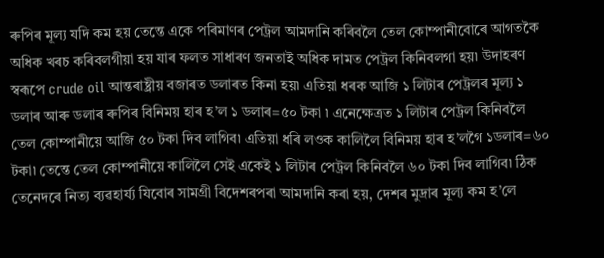ৰুপিৰ মূল্য যদি কম হয় তেন্তে একে পৰিমাণৰ পেট্ৰল আমদানি কৰিবলৈ তেল কোম্পানীবোৰে আগতকৈ অধিক খৰচ কৰিবলগীয়া হয় যাৰ ফলত সাধাৰণ জনতাই অধিক দামত পেট্ৰল কিনিবলগা হয়৷ উদাহৰণ স্বৰূপে crude oil আন্তৰাষ্ট্ৰীয় বজাৰত ডলাৰত কিনা হয়৷ এতিয়া ধৰক আজি ১ লিটাৰ পেট্ৰলৰ মূল্য ১ ডলাৰ আৰু ডলাৰ ৰুপিৰ বিনিময় হাৰ হ’ল ১ ডলাৰ=৫০ টকা ৷ এনেক্ষেত্ৰত ১ লিটাৰ পেট্ৰল কিনিবলৈ তেল কোম্পানীয়ে আজি ৫০ টকা দিব লাগিব৷ এতিয়া ধৰি লওক কালিলৈ বিনিময় হাৰ হ’লগৈ ১ডলাৰ=৬০ টকা৷ তেন্তে তেল কোম্পানীয়ে কালিলৈ সেই একেই ১ লিটাৰ পেট্ৰল কিনিবলৈ ৬০ টকা দিব লাগিব৷ ঠিক তেনেদৰে নিত্য ব্যৱহাৰ্য্য যিবোৰ সামগ্ৰী বিদেশৰপৰা আমদানি কৰা হয়, দেশৰ মুদ্ৰাৰ মূল্য কম হ’লে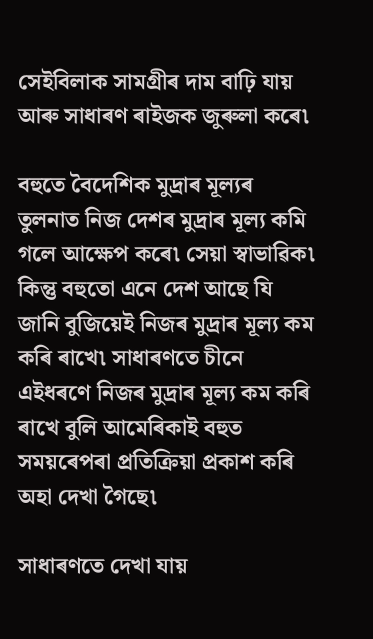সেইবিলাক সামগ্ৰীৰ দাম বাঢ়ি যায় আৰু সাধাৰণ ৰাইজক জুৰুলা কৰে৷

বহুতে বৈদেশিক মুদ্ৰাৰ মূল্যৰ তুলনাত নিজ দেশৰ মুদ্ৰাৰ মূল্য কমি গলে আক্ষেপ কৰে৷ সেয়া স্বাভাৱিক৷ কিন্তু বহুতো এনে দেশ আছে যি জানি বুজিয়েই নিজৰ মুদ্ৰাৰ মূল্য কম কৰি ৰাখে৷ সাধাৰণতে চীনে এইধৰণে নিজৰ মুদ্ৰাৰ মূল্য কম কৰি ৰাখে বুলি আমেৰিকাই বহুত সময়ৰেপৰা প্ৰতিক্ৰিয়া প্ৰকাশ কৰি অহা দেখা গৈছে৷

সাধাৰণতে দেখা যায়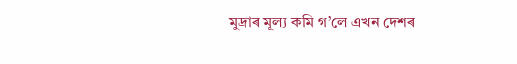মুদ্ৰাৰ মূল্য কমি গ’লে এখন দেশৰ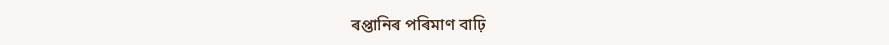ৰপ্তানিৰ পৰিমাণ বাঢ়ি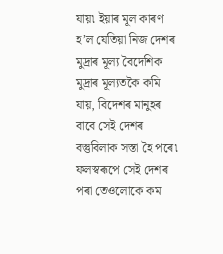যায়৷ ইয়াৰ মূল কাৰণ হ’ল যেতিয়া নিজ দেশৰ মুদ্ৰাৰ মূল্য বৈদেশিক মুদ্ৰাৰ মূল্যতকৈ কমি যায়, বিদেশৰ মানুহৰ বাবে সেই দেশৰ বস্তুবিলাক সস্তা হৈ পৰে৷ ফলস্বৰূপে সেই দেশৰ পৰা তেওলোকে কম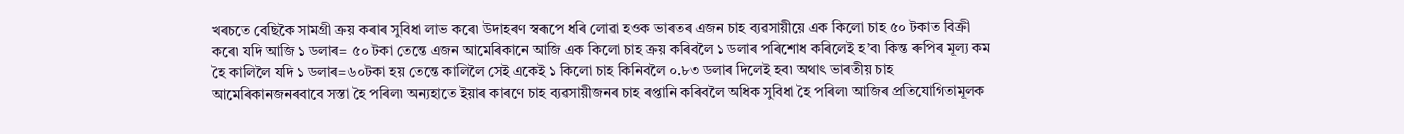খৰচতে বেছিকৈ সামগ্ৰী ক্ৰয় কৰাৰ সুবিধা লাভ কৰে৷ উদাহৰণ স্বৰূপে ধৰি লোৱা হওক ভাৰতৰ এজন চাহ ব্যৱসায়ীয়ে এক কিলো চাহ ৫০ টকাত বিক্ৰী কৰে৷ যদি আজি ১ ডলাৰ= ৫০ টকা তেন্তে এজন আমেৰিকানে আজি এক কিলো চাহ ক্ৰয় কৰিবলৈ ১ ডলাৰ পৰিশোধ কৰিলেই হ’ব৷ কিন্ত ৰুপিৰ মূল্য কম হৈ কালিলৈ যদি ১ ডলাৰ=৬০টকা হয় তেন্তে কালিলৈ সেই একেই ১ কিলো চাহ কিনিবলৈ ০.৮৩ ডলাৰ দিলেই হব৷ অথাৎ ভাৰতীয় চাহ আমেৰিকানজনৰবাবে সস্তা হৈ পৰিল৷ অন্যহাতে ইয়াৰ কাৰণে চাহ ব্যৱসায়ীজনৰ চাহ ৰপ্তানি কৰিবলৈ অধিক সুবিধা হৈ পৰিল৷ আজিৰ প্ৰতিযোগিতামূলক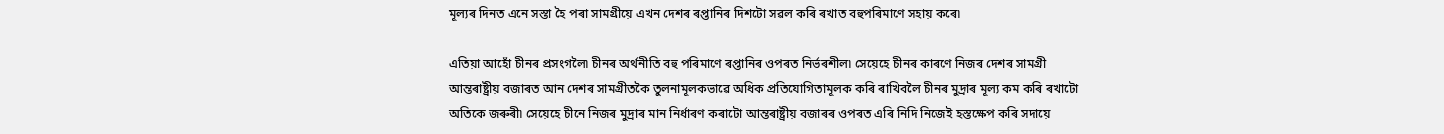মূল্যৰ দিনত এনে সস্তা হৈ পৰা সামগ্ৰীয়ে এখন দেশৰ ৰপ্তানিৰ দিশটো সৱল কৰি ৰখাত বহুপৰিমাণে সহায় কৰে৷

এতিয়া আহোঁ চীনৰ প্ৰসংগলৈ৷ চীনৰ অৰ্থনীতি বহু পৰিমাণে ৰপ্তানিৰ ওপৰত নিৰ্ভৰশীল৷ সেয়েহে চীনৰ কাৰণে নিজৰ দেশৰ সামগ্ৰী আন্তৰাষ্ট্ৰীয় বজাৰত আন দেশৰ সামগ্ৰীতকৈ তুলনামূলকভাৱে অধিক প্ৰতিযোগিতামূলক কৰি ৰাখিবলৈ চীনৰ মুদ্ৰাৰ মূল্য কম কৰি ৰখাটো অতিকে জৰুৰী৷ সেয়েহে চীনে নিজৰ মুদ্ৰাৰ মান নিৰ্ধাৰণ কৰাটো আন্তৰাষ্ট্ৰীয় বজাৰৰ ওপৰত এৰি নিদি নিজেই হস্তক্ষেপ কৰি সদায়ে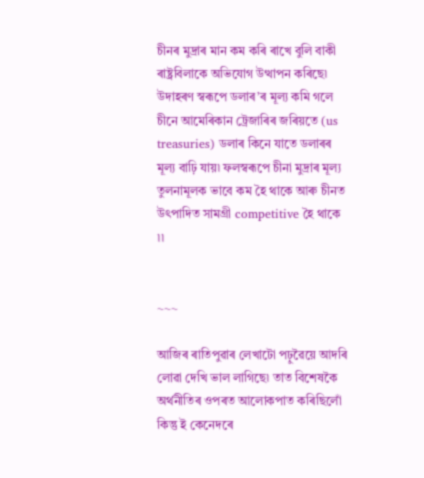চীনৰ মুদ্ৰাৰ মান কম কৰি ৰাখে বুলি বাকী ৰাষ্ট্ৰবিলাকে অভিযোগ উত্থাপন কৰিছে৷ উদাহৰণ স্বৰূপে ডলাৰ’ৰ মূল্য কমি গলে চীনে আমেৰিকান ট্ৰেজাৰিৰ জৰিয়তে (us treasuries) ডলাৰ কিনে যাতে ডলাৰৰ মূল্য বাঢ়ি যায়৷ ফলস্বৰূপে চীনা মুদ্ৰাৰ মূল্য তুলনামূলক ভাবে কম হৈ থাকে আৰু চীনত উৎপাদিত সামগ্ৰী competitive হৈ থাকে ৷৷


~~~

আজিৰ ৰাতিপুৱাৰ লেখাটো পঢ়ুৱৈয়ে আদৰি লোৱা দেখি ভাল লাগিছে৷ তাত বিশেষকৈ অৰ্থনীতিৰ ওপৰত আলোকপাত কৰিছিলোঁ কিন্তু ই কেনেদৰে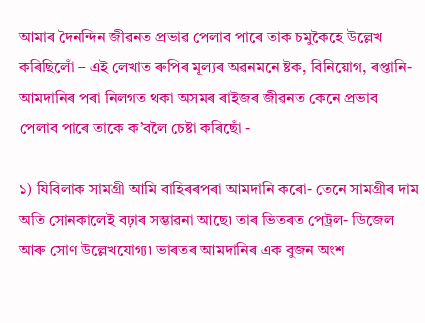আমাৰ দৈনন্দিন জীৱনত প্ৰভাৱ পেলাব পাৰে তাক চমুকৈহে উল্লেখ কৰিছিলোঁ – এই লেখাত ৰুপিৰ মূল্যৰ অৱনমনে ষ্টক, বিনিয়োগ, ৰপ্তানি-আমদানিৰ পৰা নিলগত থকা অসমৰ ৰাইজৰ জীৱনত কেনে প্ৰভাব পেলাব পাৰে তাকে ক’বলৈ চেষ্টা কৰিছোঁ -

১) যিবিলাক সামগ্ৰী আমি বাহিৰৰপৰা আমদানি কৰো- তেনে সামগ্ৰীৰ দাম অতি সোনকালেই বঢ়াৰ সম্ভাৱনা আছে৷ তাৰ ভিতৰত পেট্ৰল- ডিজেল আৰু সোণ উল্লেখযোগ্য৷ ভাৰতৰ আমদানিৰ এক বুজন অংশ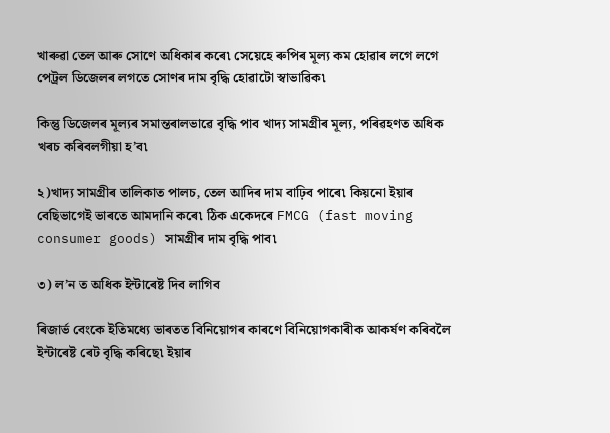খাৰুৱা তেল আৰু সোণে অধিকাৰ কৰে৷ সেয়েহে ৰুপিৰ মূল্য কম হোৱাৰ লগে লগে পেট্ৰল ডিজেলৰ লগতে সোণৰ দাম বৃদ্ধি হোৱাটো স্বাভাৱিক৷

কিন্তু ডিজেলৰ মূল্যৰ সমান্তৰালভাৱে বৃদ্ধি পাব খাদ্য সামগ্ৰীৰ মূল্য, পৰিৱহণত অধিক খৰচ কৰিবলগীয়া হ’ব৷

২)খাদ্য সামগ্ৰীৰ তালিকাত পালচ, তেল আদিৰ দাম বাঢ়িব পাৰে৷ কিয়নো ইয়াৰ বেছিভাগেই ভাৰতে আমদানি কৰে৷ ঠিক একেদৰে FMCG (fast moving consumer goods) সামগ্ৰীৰ দাম বৃদ্ধি পাব৷

৩) ল’ন ত অধিক ইন্টাৰেষ্ট দিব লাগিব

ৰিজাৰ্ভ বেংকে ইতিমধ্যে ভাৰতত বিনিয়োগৰ কাৰণে বিনিয়োগকাৰীক আকৰ্ষণ কৰিবলৈ ইন্টাৰেষ্ট ৰেট বৃদ্ধি কৰিছে৷ ইয়াৰ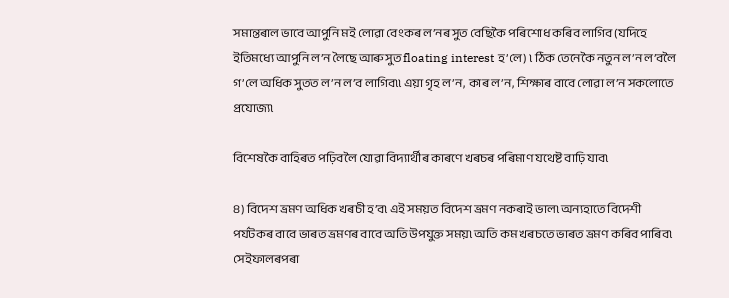সমান্তৰাল ভাবে আপুনি মই লোৱা বেংকৰ ল’নৰ সুত বেছিকৈ পৰিশোধ কৰিব লাগিব (যদিহে ইতিমধ্যে আপুনি ল’ন লৈছে আৰু সুত floating interest হ’লে) ৷ ঠিক তেনেকৈ নতুন ল’ন ল’বলৈ গ’লে অধিক সুতত ল’ন ল’ব লাগিব৷৷ এয়া গৃহ ল’ন, কাৰ ল’ন, শিক্ষাৰ বাবে লোৱা ল’ন সকলোতে প্ৰযোজ্য৷

বিশেষকৈ বাহিৰত পঢ়িবলৈ যোৱা বিদ্যাৰ্থীৰ কাৰণে খৰচৰ পৰিমাণ যথেষ্ট বাঢ়ি যাব৷

৪) বিদেশ ভ্ৰমণ অধিক খৰচী হ’ব৷ এই সময়ত বিদেশ ভ্ৰমণ নকৰাই ভাল৷ অন্যহাতে বিদেশী পৰ্যটকৰ বাবে ভাৰত ভ্ৰমণৰ বাবে অতি উপযুক্ত সময়৷ অতি কম খৰচতে ভাৰত ভ্ৰমণ কৰিব পাৰিব৷ সেইফালৰপৰা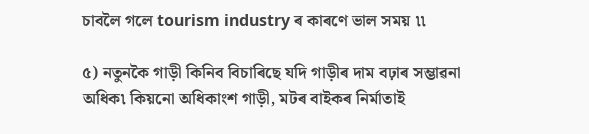চাবলৈ গলে tourism industry ৰ কাৰণে ভাল সময় ৷৷

৫) নতুনকৈ গাড়ী কিনিব বিচাৰিছে যদি গাড়ীৰ দাম বঢ়াৰ সম্ভাৱনা অধিক৷ কিয়নো অধিকাংশ গাড়ী, মটৰ বাইকৰ নিৰ্মাতাই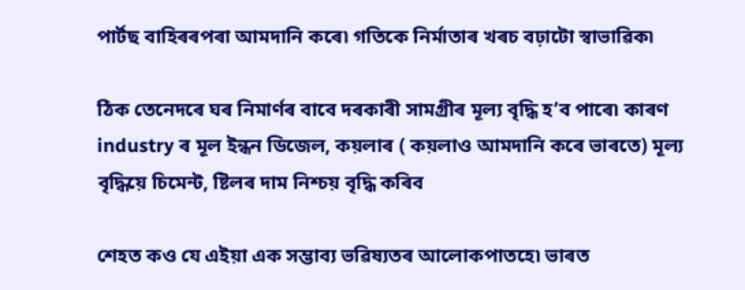পাৰ্টছ বাহিৰৰপৰা আমদানি কৰে৷ গতিকে নিৰ্মাতাৰ খৰচ বঢ়াটো স্বাভাৱিক৷

ঠিক তেনেদৰে ঘৰ নিমাৰ্ণৰ বাবে দৰকাৰী সামগ্ৰীৰ মূল্য বৃদ্ধি হ’ব পাৰে৷ কাৰণ industry ৰ মূল ইন্ধন ডিজেল, কয়লাৰ ( কয়লাও আমদানি কৰে ভাৰতে) মূল্য বৃদ্ধিয়ে চিমেন্ট, ষ্টিলৰ দাম নিশ্চয় বৃদ্ধি কৰিব

শেহত কও যে এইয়া এক সম্ভাব্য ভৱিষ্যতৰ আলোকপাতহে৷ ভাৰত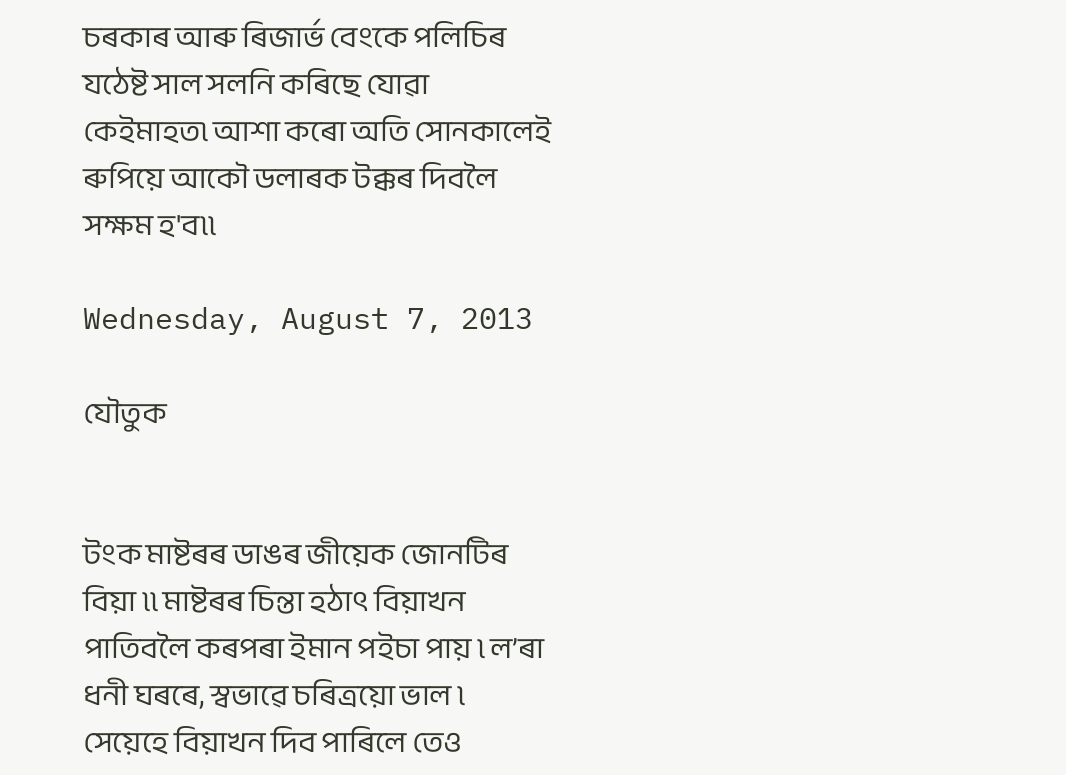চৰকাৰ আৰু ৰিজাৰ্ভ বেংকে পলিচিৰ যঠেষ্ট সাল সলনি কৰিছে যোৱা কেইমাহত৷ আশা কৰো অতি সোনকালেই ৰুপিয়ে আকৌ ডলাৰক টক্কৰ দিবলৈ সক্ষম হ'ব৷৷

Wednesday, August 7, 2013

যৌতুক


টংক মাষ্টৰৰ ডাঙৰ জীয়েক জোনটিৰ বিয়া ৷৷ মাষ্টৰৰ চিন্তা হঠাৎ বিয়াখন পাতিবলৈ কৰপৰা ইমান পইচা পায় ৷ ল’ৰা ধনী ঘৰৰে, স্বভাৱে চৰিত্ৰয়ো ভাল ৷ সেয়েহে বিয়াখন দিব পাৰিলে তেও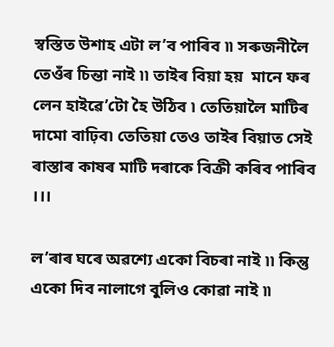স্বস্তিত উশাহ এটা ল’ব পাৰিব ৷৷ সৰুজনীলৈ তেওঁৰ চিন্তা নাই ৷৷ তাইৰ বিয়া হয়  মানে ফৰ লেন হাইৱে’টো হৈ উঠিব ৷ তেতিয়ালৈ মাটিৰ দামো বাঢ়িব৷ তেতিয়া তেও তাইৰ বিয়াত সেই ৰাস্তাৰ কাষৰ মাটি দৰাকে বিক্ৰী কৰিব পাৰিব ।।।

ল’ৰাৰ ঘৰে অৱশ্যে একো বিচৰা নাই ৷৷ কিন্তু একো দিব নালাগে বুলিও কোৱা নাই ৷৷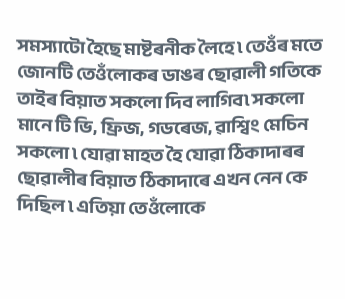সমস্যাটো হৈছে মাষ্টৰনীক লৈহে ৷ তেওঁৰ মতে জোনটি তেওঁলোকৰ ডাঙৰ ছোৱালী গতিকে তাইৰ বিয়াত সকলো দিব লাগিব৷ সকলো মানে টি ভি, ফ্ৰিজ, গডৰেজ, ৱাশ্বিং মেচিন সকলো ৷ যোৱা মাহত হৈ যোৱা ঠিকাদাৰৰ ছোৱালীৰ বিয়াত ঠিকাদাৰে এখন নেন কে দিছিল ৷ এতিয়া তেওঁলোকে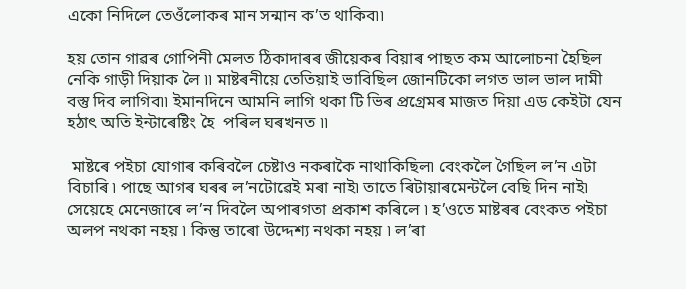একো নিদিলে তেওঁলোকৰ মান সন্মান ক’ত থাকিব৷৷

হয় তোন গাৱৰ গোপিনী মেলত ঠিকাদাৰৰ জীয়েকৰ বিয়াৰ পাছত কম আলোচনা হৈছিল নেকি গাড়ী দিয়াক লৈ ৷৷ মাষ্টৰনীয়ে তেতিয়াই ভাবিছিল জোনটিকো লগত ভাল ভাল দামী বস্তু দিব লাগিব৷৷ ইমানদিনে আমনি লাগি থকা টি ভিৰ প্ৰগ্ৰেমৰ মাজত দিয়া এড কেইটা যেন হঠাৎ অতি ইন্টাৰেষ্টিং হৈ  পৰিল ঘৰখনত ৷৷

 মাষ্টৰে পইচা যোগাৰ কৰিবলৈ চেষ্টাও নকৰাকৈ নাথাকিছিল৷ বেংকলৈ গৈছিল ল’ন এটা বিচাৰি ৷ পাছে আগৰ ঘৰৰ ল’নটোৱেই মৰা নাই৷ তাতে ৰিটায়াৰমেন্টলৈ বেছি দিন নাই৷ সেয়েহে মেনেজাৰে ল’ন দিবলৈ অপাৰগতা প্ৰকাশ কৰিলে ৷ হ’ওতে মাষ্টৰৰ বেংকত পইচা অলপ নথকা নহয় ৷ কিন্তু তাৰো উদ্দেশ্য নথকা নহয় ৷ ল’ৰা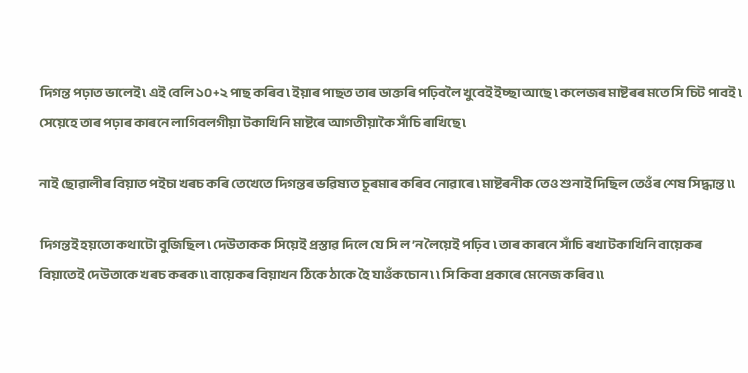দিগন্ত পঢ়াত ভালেই ৷ এই বেলি ১০+২ পাছ কৰিব ৷ ইয়াৰ পাছত তাৰ ডাক্তৰি পঢ়িবলৈ খুবেই ইচ্ছা আছে ৷ কলেজৰ মাষ্টৰৰ মতে সি চিট পাবই ৷ সেয়েহে তাৰ পঢ়াৰ কাৰনে লাগিবলগীয়া টকাখিনি মাষ্টৰে আগতীয়াকৈ সাঁচি ৰাখিছে ৷

নাই ছোৱালীৰ বিয়াত পইচা খৰচ কৰি তেখেতে দিগন্তৰ ভৱিষ্যত চূৰমাৰ কৰিব নোৱাৰে ৷ মাষ্টৰনীক তেও শুনাই দিছিল তেওঁৰ শেষ সিদ্ধান্ত ৷৷

দিগন্তই হয়তো কথাটো বুজিছিল ৷ দেউতাকক সিয়েই প্ৰস্তাৱ দিলে যে সি ল’ন লৈয়েই পঢ়িব ৷ তাৰ কাৰনে সাঁচি ৰখা টকাখিনি বায়েকৰ বিয়াতেই দেউতাকে খৰচ কৰক ৷৷ বায়েকৰ বিয়াখন ঠিকে ঠাকে হৈ যাওঁকচোন ৷ ৷ সি কিবা প্ৰকাৰে মেনেজ কৰিব ৷৷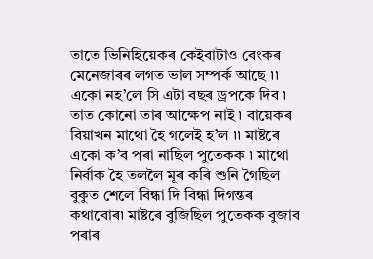তাতে ভিনিহিয়েকৰ কেইবাটাও বেংকৰ মেনেজাৰৰ লগত ভাল সম্পৰ্ক আছে ৷৷ একো নহ’লে সি এটা বছৰ ড্ৰপকে দিব ৷ তাত কোনো তাৰ আক্ষেপ নাই ৷ বায়েকৰ বিয়াখন মাথো হৈ গলেই হ’ল ৷৷ মাষ্টৰে একো ক’ব পৰা নাছিল পুতেকক ৷ মাথো নিৰ্বাক হৈ তললৈ মূৰ কৰি শুনি গৈছিল বুকুত শেলে বিন্ধা দি বিন্ধা দিগন্তৰ কথাবোৰ৷ মাষ্টৰে বুজিছিল পুতেকক বুজাব পৰাৰ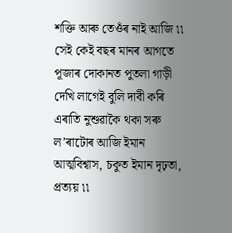শক্তি আৰু তেওঁৰ নাই আজি ৷৷ সেই কেই বছৰ মানৰ আগতে পূজাৰ দোকানত পুতলা গাড়ী দেখি লাগেই বুলি দাবী কৰি এৰাতি নুশুৱাকৈ থকা সৰু ল’ৰাটোৰ আজি ইমান আত্মবিশ্বাস, চকুত ইমান দৃঢ়তা, প্ৰত্যয় ৷৷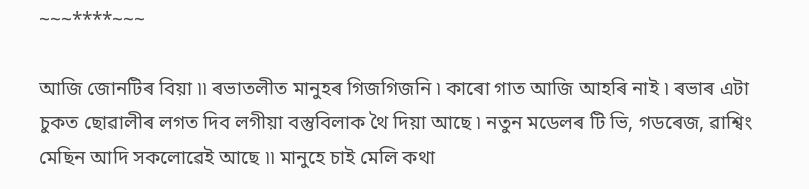~~~****~~~

আজি জোনটিৰ বিয়া ৷৷ ৰভাতলীত মানুহৰ গিজগিজনি ৷ কাৰো গাত আজি আহৰি নাই ৷ ৰভাৰ এটা চুকত ছোৱালীৰ লগত দিব লগীয়া বস্তুবিলাক থৈ দিয়া আছে ৷ নতুন মডেলৰ টি ভি, গডৰেজ, ৱাশ্বিং মেছিন আদি সকলোৱেই আছে ৷৷ মানুহে চাই মেলি কথা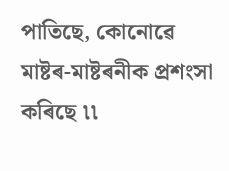পাতিছে, কোনোৱে মাষ্টৰ-মাষ্টৰনীক প্ৰশংসা কৰিছে ৷৷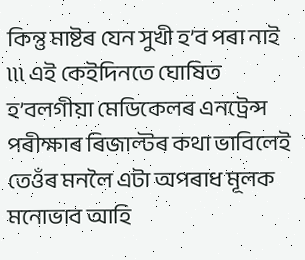কিন্তু মাষ্টৰ যেন সুখী হ’ব পৰা নাই ৷৷৷ এই কেইদিনতে ঘোষিত হ’বলগীয়া মেডিকেলৰ এনট্ৰেন্স পৰীক্ষাৰ ৰিজাল্টৰ কথা ভাবিলেই তেওঁৰ মনলৈ এটা অপৰাধ মূলক মনোভাব আহি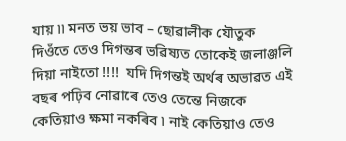যায় ৷৷ মনত ভয় ভাব – ছোৱালীক যৌতুক দিওঁতে তেও দিগন্তৰ ভৱিষ্যত তোকেই জলাঞ্জলি দিয়া নাইতো !!!!  যদি দিগন্তই অৰ্থৰ অভাৱত এই বছৰ পঢ়িব নোৱাৰে তেও তেন্তে নিজকে কেতিয়াও ক্ষমা নকৰিব ৷ নাই কেতিয়াও তেও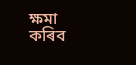ক্ষমা কৰিব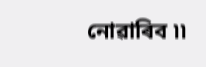নোৱাৰিব ৷৷